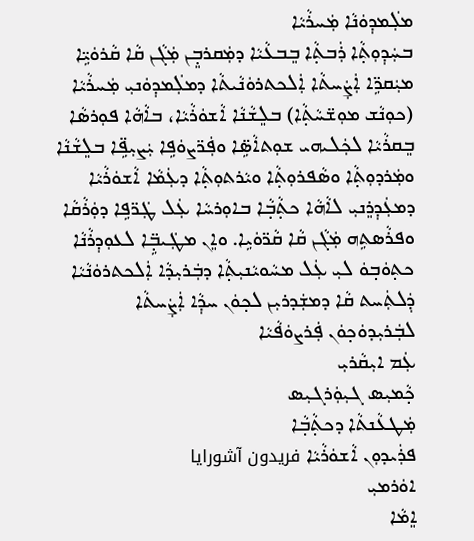ܡܠܲܡܕܼܘܿܢܵܐ ܡܲܚܪܵܝܵܐ
ܒܚܲܕܼܘܼܬ̣ܵܐ ܪܲܒܬ̣ܵܐ ܒܸܒܥܵܝܵܐ ܕܡܲܩܪܒ̣ܸܢ ܡܲܓܵܢ ܩܵܐ ܩܵܪܘܿܝܹ̈ܐ ܡܝܲܩܖܹ̈ܐ ܐܲܨܲܚܬܵܐ ܐܲܠܟܬܪܘܿܢܵܝܬܵܐ ܕܡܠܲܡܕܼܘܿܢܝܼ ܡܲܚܪܵܝܵܐ (ܟܘܼܢܵܫ ܡܘܼܫ̈ܚܵܬ̣ܵܐ) ܒܠܸܫܵܢܵܐ ܐܵܫܘܿܪܵܝܵܐ، ܒܐܵܗܵܐ ܦܘܼܪܣܵܐ ܒܸܩܪܵܝܵܐ ܠܟܲܠܝܗܝ ܫܘܼܬܐܵܣܹ̈ܐ ܘܦܲܖ̈ܨܘܿܦܹܐ ܝܲܨܝܼܦܹ̈ܐ ܒܠܸܫܵܢܵܐ ܘܡܲܪܕܘܼܬ̣ܵܐ ܘܣܵܦܪܘܼܬ̣ܵܐ ܘܝܵܪܬܘܼܬ̣ܵܐ ܕܥܲܡܵܐ ܐܵܫܘܿܪܵܝܵܐ ܕܡܥܲܕܼܪܸܢܝܼ ܠܐܵܗܵܐ ܟܬ̣ܵܒ̣ܵܐ ܒܐܘܼܪܚܵܐ ܥܲܠ ܛܲܖ̈ܦܹܐ ܕܘܲܪܵܩܵܐ ܘܦܪܵܣܬܹܗ ܡܲܓܵܢ ܩܵܐ ܩܵܖ̈ܘܿܝܹܐ. ܘܐܸܢ ܡܛܲܝܒ̣ܹ̈ܐ ܠܥܘܼܕܼܪܵܢܵܐ ܟܬ̣ܘܿܒ̣ܘܿ ܠܝܼ ܥܲܠ ܡܚܵܘܝܵܢܝܼܬ̣ܵܐ ܕܒܲܪܝܼܕܵܐ ܐܲܠܟܬܪܘܿܢܵܝܵܐ ܕܲܠܬܲܚܬ ܩܵܐ ܕܡܫܲܕܪܝܼܢ ܠܟ̣ܘܿܢ ܚܕܼܵܐ ܐܲܨܲܚܬܵܐ ܠܒܲܪܝܼܕܘܿܟ̣ܘܿܢ ܦܲܪܨܘܿܦܵܝܵܐ
ܥܲܡ ܐܝܼܩܵܪܝܼ
ܟ̣ܵܡܝܼܣ ܓܝܼܘܲܪܓܝܼܣ
ܡܲܛܥܵܢܬܵܐ ܕܟܬ̣ܵܒ̣ܵܐ
ܦܪܲܝܕܘܼܢ ܐܵܫܘܿܪܵܝܵܐ فريدون آشورايا
ܐܘܿܪܡܝܼ
ܐܸܡܵܐ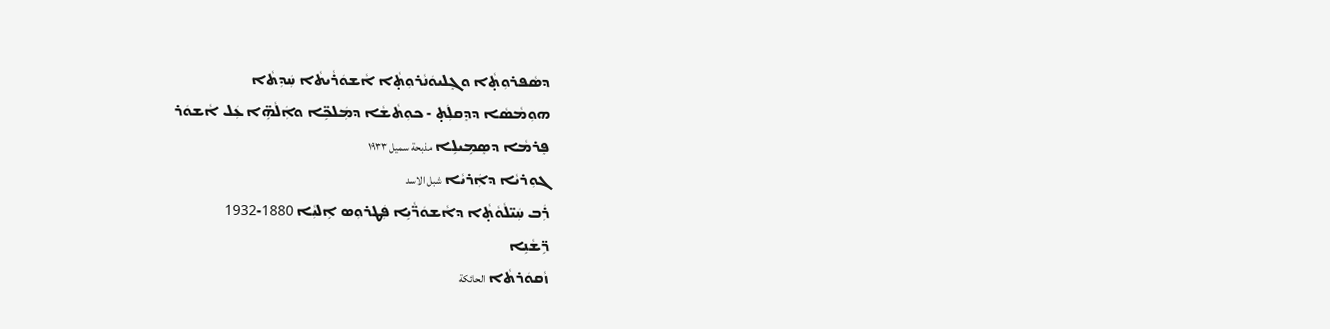ܕܣܵܦܪܘܼܬ̣ܵܐ ܘܓܸܠܝܘܿܢܵܪܘܼܬ̣ܵܐ ܐܵܫܘܿܪܵܝܬܵܐ ܚܲܕܼܬܵܐ
ܗܘܼܡܵܣܵܐ ܕܕܸܩܠܲܬ̣ - ܟܘܼܬܵܫܵܐ ܕܡܲܠܟܹ̈ܐ ܘܐܲܠܵܗܹ̈ܐ ܥܲܠ ܐܵܫܘܿܪ
ܦܸܪܡܵܐ ܕܣܸܡܹܝܠܹܐ مذبحة سميل ١٩٣٣
ܓܘܼܪܝܵܐ ܕܐܲܪܝܵܐ شبل الاسد
ܪܲܒ ܚܲܝ̈ܠܵܘܵܬ̣ܵܐ ܕܐܵܫܘܿܖ̈ܵܝܹܐ ܦܲܛܪܘܼܣ ܐܹܠܝܼܵܐ 1880-1932
ܪܹ̈ܫܵܢܹܐ
ܙܵܩܘܿܪܬܵܐ الحائكة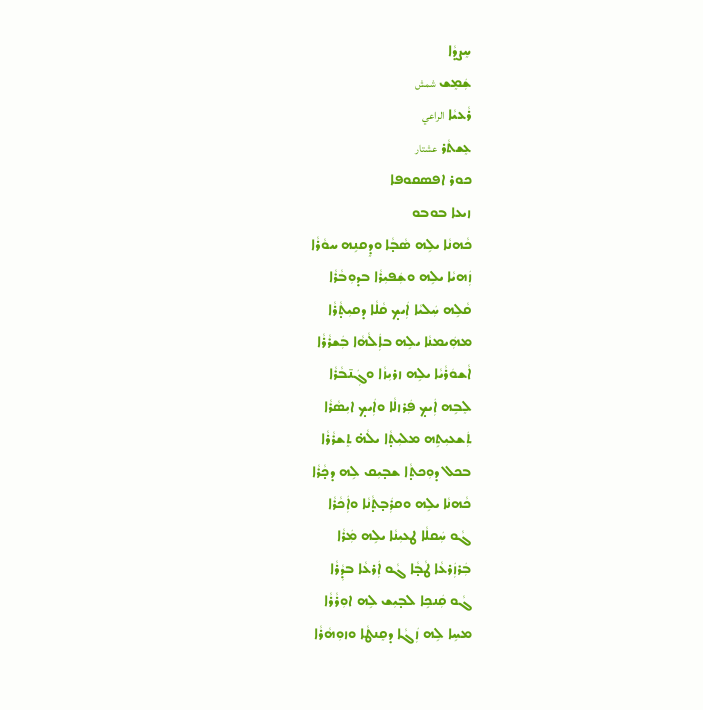ܚܸܨܕܵܐ
ܫܲܡܸܫ شمش
ܪܵܥܝܵܐ الراعي
ܥܸܫܬܵܪ عشتار
ܟܘܪ ܐܦܣܩܘܦܐ
ܙܝܥܐ ܒܘܒܘ
ܟܵܗܢܵܐ ܝܠܹܗ ܣܵܒ̣ܵܐ ܘܕܸܩܢܹܗ ܚܘܵܪܵܐ
ܙܲܗܝܵܐ ܝܠܹܗ ܘܫܲܦܝܼܪܵܐ ܒܕܘܼܒܵܪܵܐ
ܩܵܠܹܗ ܚܲܠܝܵܐ ܐܲܝܟ̣ ܩܵܠܵܐ ܕܩܝܼܬ̣ܵܪܵܐ
ܡܗܲܝܡܢܵܐ ܝܠܹܗ ܒܐܲܠܵܗܵܐ ܒܲܫܪܵܪܵܐ
ܐܵܫܘܿܪܵܝܵܐ ܝܠܹܗ ܙܪܝܼܙܵܐ ܘܓܲܢ̄ܒܵܪܵܐ
ܠܸܒܹܗ ܐܲܝܟ̣ ܦܲܪܙܠܵܐ ܘܐܲܝܟ̣ ܐܝܼܣܵܪܵܐ
ܬܲܫܥܝܼܬܹܗ ܡܠܝܼܬ̣ܵܐ ܝܠܵܗ̇ ܬܸܫܪܵܪܵܐ
ܒܟܠ ܕܘܼܟܬ̣ܵܐ ܫܒ̣ܝܼܩ ܠܹܗ ܕܟ̣ܵܪܵܐ
ܟܵܗܢܵܐ ܝܠܹܗ ܘܩܪܲܒ̣ܬ̣ܵܢܵܐ ܘܐܲܟܵܪܵܐ
ܓܵܘ ܚܲܩܠܵܐ ܛܥܝܼܢܵܐ ܝܠܹܗ ܡܲܪܵܐ
ܒܲܪܙܲܪܥܵܐ ܛܵܒ̣ܵܐ ܓܵܘ ܐܲܪܥܵܐ ܒܕܼܵܪܵܐ
ܓܵܘ ܩܲܢܟܹܐ ܠܒ̣ܝܼܫ ܠܹܗ ܐܘܼܪܵܪܵܐ
ܡܚܹܐ ܠܹܗ ܙܲܓܵܐ ܕܩܸܢܛܵܐ ܘܙܘܼܗܵܪܵܐ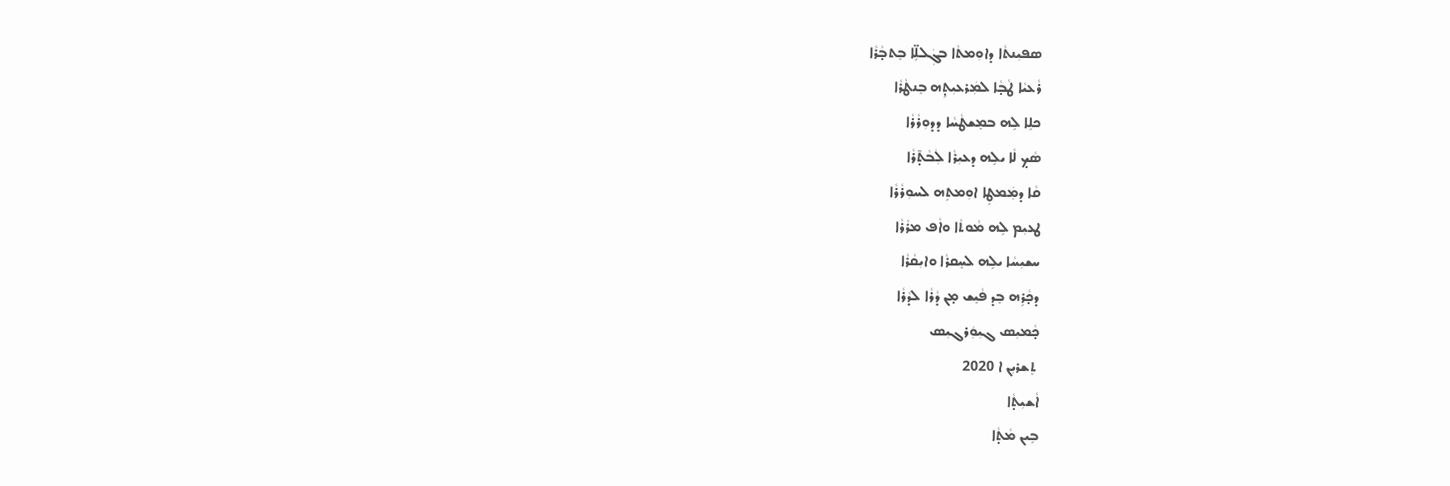ܣܦܝܼܢܬܵܐ ܕܐܘܼܡܬܵܐ ܒܓܲܠܠܹ̈ܐ ܒܸܬܒ̣ܵܪܵܐ
ܪܵܥܝܵܐ ܛܵܒ̣ܵܐ ܠܡܲܪܥܝܼܬ̣ܹܗ ܒܸܢܛܵܪܵܐ
ܟܠܹܐ ܠܹܗ ܒܡܸܫܛܵܚܵܐ ܕܕܘܼܪܵܪܵܐ
ܣܵܟ̣ ܠܵܐ ܝܠܹܗ ܕܥܝܼܪܵܐ ܠܲܒܵܬ̣̄ܪܵܐ
ܩܵܐ ܕܡܲܡܛܹܐ ܐܘܼܡܬܹܗ ܠܚܘܼܪܵܪܵܐ
ܛܥܝܼܡ ܠܹܗ ܡܵܘܬܵܐ ܘܐܵܦ ܡܪܵܪܵܐ
ܚܫܝܼܚܵܐ ܝܠܹܗ ܠܚܸܩܪܵܐ ܘܐܝܼܩܵܪܵܐ
ܕܟ̣ܵܪܹܗ ܒܸܕ ܦܵܝܸܫ ܡ̣ܢ ܕܵܪܵܐ ܠܕܵܪܵܐ
ܟ̣ܵܡܝܼܣ ܓܝܼܘܲܪܓܝܼܣ
 ܬܸܫܪܝܼܢ ܐ 2020
ܐܵܫܝܼܬ̣ܵܐ
ܒܹܝܢ ܡܵܬ̣ܵܐ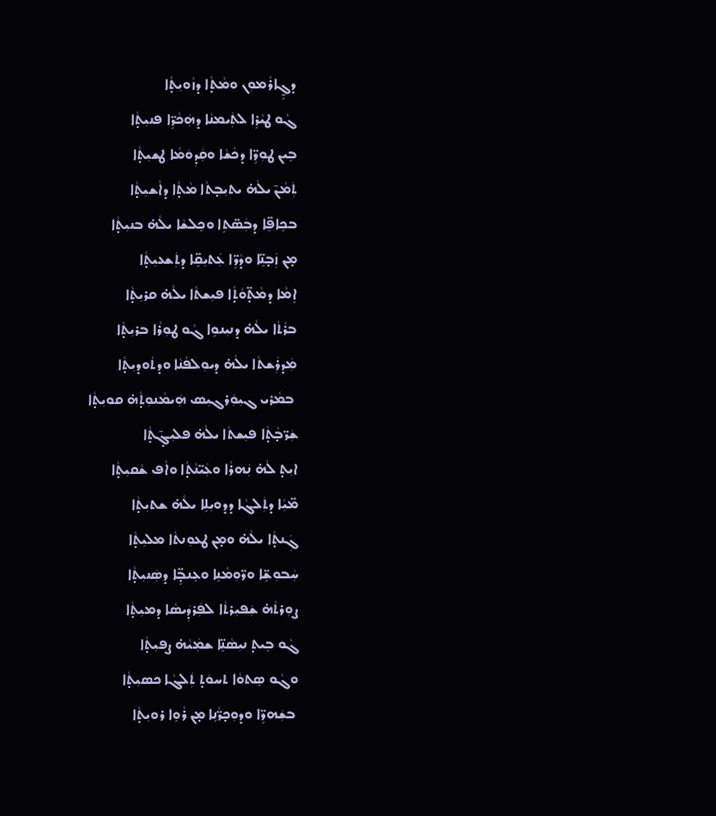ܕܓ̰ܹܐܪܵܡܘܼܢ ܘܡܵܬ̣ܵܐ ܕܙܵܘܝܼܬ̣ܵܐ
ܓܵܘ ܛܝܵܪܹܐ ܠܬܲܝܡܢܵܐ ܕܗܲܟܵܖܹ̈ܐ ܦܢܝܼܬ̣ܵܐ
ܒܹܝܢ ܛܘܼܖܹ̈ܐ ܕܟܵܫܵܐ ܘܩܲܕܼܘܿܡܵܐ ܛܫܝܼܬ̣ܵܐ
ܬܲܡܵܢ̄ ܝܠܵܗ̇ ܝܬܝܼܒ̣ܬܵܐ ܡܵܬ̣ܵܐ ܕܐܵܫܝܼܬ̣ܵܐ
ܒܟܹܐܦܹ̈ܐ ܕܒܲܣ̈ܬܹܐ ܘܟܸܠܫܵܐ ܝܠܵܗ̇ ܒܢܝܼܬ̣ܵܐ
ܡ̣ܢ ܙܲܒ̣ܢܹ̈ܐ ܘܕܵܖܹ̈ܐ ܥܲܬܝܼܩܹ̈ܐ ܕܬܲܫܥܝܼܬ̣ܵܐ
ܐܸܡܵܐ ܕܡܵܬ̣̈ܘܵܬ̣ܵܐ ܦܝܼܫܬܵܐ ܝܠܵܗ̇ ܩܪܝܼܬ̣ܵܐ
ܒܪܵܬܵܐ ܝܠܵܗ̇ ܕܢܝܼܢܘܹܐ ܓܵܘ ܛܘܼܪܵܐ ܒܪܝܼܬ̣ܵܐ
ܡܲܕܪܲܫܬܵܐ ܝܠܵܗ̇ ܕܝܘܼܠܦܵܢܵܐ ܘܕܬܵܘܕܝܼܬ̣ܵܐ
 ܒܡܵܪܝ ܓܝܼܘܲܪܓܝܼܣ ܗܲܝܡܵܢܘܼܬ̣ܵܗ̇ ܩܘܝܼܬ̣ܵܐ
ܫܲܖ̈ܒ̣ܵܬ̣ܵܐ ܦܝܼܫܬܵܐ ܝܠܵܗ̇ ܦܠܝܼܓ̣̄ܬ̣ܵܐ
ܐܝܼܬ̣ ܠܵܗ̇ ܢܲܗܪܵܐ ܘܥܲܝ̈ܢܵܬ̣ܵܐ ܘܐܵܦ ܫܵܩܝܼܬ̣ܵܐ
ܡ̈ܝܼܵܐ ܕܬܲܠܓܵܐ ܕܕܘܝܼܠܹܐ ܝܠܵܗ̇ ܫܬܝܼܬ̣ܵܐ
ܓܲܢܬ̣ܵܐ ܝܠܵܗ̇ ܘܡ̣ܢ ܛܥܘܼܢܬܵܐ ܡܠܝܼܬ̣ܵܐ
ܚܲܒܘܼܫܹ̈ܐ ܘܖ̈ܘܼܡܵܢܹܐ ܘܥܸܢܒ̣ܹ̈ܐ ܕܣܲܢܝܼܬ̣ܵܐ
ܨܘܼܪܬܵܗ̇ ܫܲܦܝܼܪܬܵܐ ܠܦܲܪܕܲܝܣܵܐ ܕܡܝܼܬ̣ܵܐ
ܓܵܘ ܒܹܝܬ̣ ܢܝܼܣܵܢܹ̈ܐ ܫܡܲܝܵܗ̇ ܨܦܝܼܬ̣ܵܐ
ܘܓܵܘ ܣܸܬܘܵܐ ܬܚܘܿܬ̣ ܬܲܠܓܵܐ ܟܣܝܼܬ̣ܵܐ
 ܒܫܲܗܖܹ̈ܐ ܘܕܘܼܟ̣ܖ̈ܵܢܹܐ ܡ̣ܢ ܪܵܘܹܐ ܪܘܝܼܬ̣ܵܐ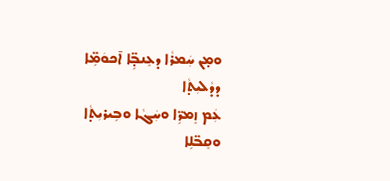ܘܡ̣ܢ ܚܲܡܪܵܐ ܕܥܸܢܒ̣ܹ̈ܐ ܐ̄ܟܘܿܡܹ̈ܐ ܕܕܵܠܝܼܬ̣ܵܐ
ܥܲܡ ܙܸܡܖܹ̈ܐ ܘܚܲܓܵܐ ܘܒܹܝܪܝܼܬ̣ܵܐ
ܘܩܸܒ̈ܠܹܐ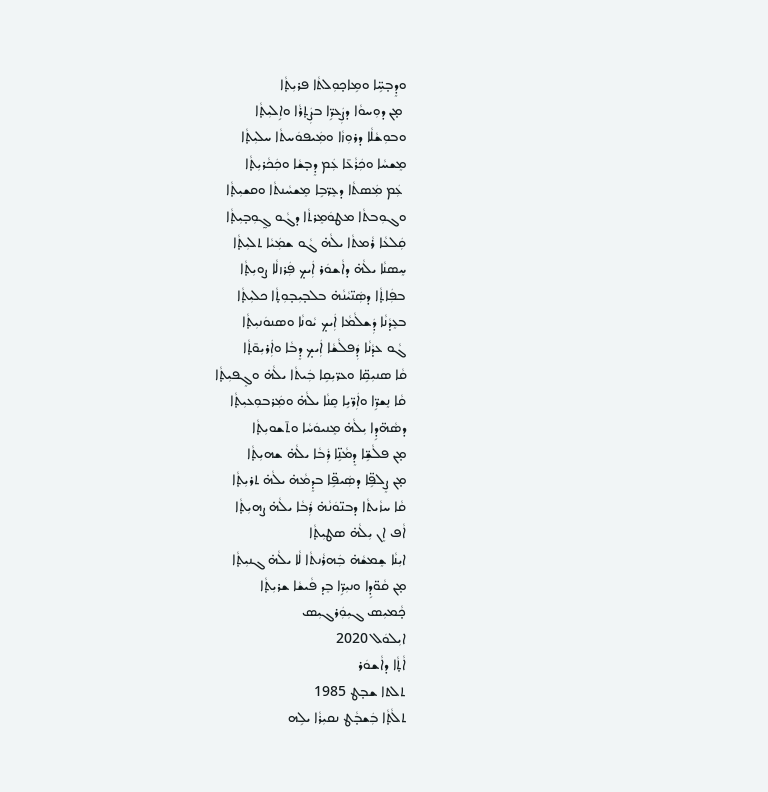ܘܕܸܒ̣ܚܹ̈ܐ ܘܡܹܐܟ̣ܘܼܠܬܵܐ ܦܪܝܼܬ̣ܵܐ
 ܡ̣ܢ ܕܘܼܚܘܵܐ ܕܨܲܥܖܹ̈ܐ ܒܨܲܬ̣ܪܵܐ ܘܐܹܠܝܼܬ̣ܵܐ
ܘܒܘܼܫܵܠܵܐ ܕܪܘܼܙܵܐ ܘܡܲܝܦܘܿܚܬܵܐ ܚܠܝܼܬ̣ܵܐ
ܡܸܫܚܵܐ ܘܟܲܪܵܥ̄ܐ ܥܲܡ ܕܸܒ̣ܫܵܐ ܘܟܲܟܵܪܝܼܬ̣ܵܐ
 ܥܲܡ ܡܲܣܬܵܐ ܕܥܸܖ̈ܒܹܐ ܡܸܫܚܵܢܬܵܐ ܘܩܫܝܼܬ̣ܵܐ
ܘܓܘܼܒܬܵܐ ܡܛܘܿܡܸܪܬܵܐ ܕܓܵܘ ܓ̰ܘܼܒ̣ܝܼܬ̣ܵܐ
ܩܲܠܥܵܐ ܪܵܡܬܵܐ ܝܠܵܗ̇ ܓܵܘ ܫܡܲܝܵܐ ܬܠܝܼܬ̣ܵܐ
ܚܸܣܢܵܐ ܝܠܵܗ̇ ܕܐܵܫܘܿܪ ܐܲܝܟ̣ ܦܲܪܙܠܵܐ ܨܘܝܼܬ̣ܵܐ
ܒܦܲܐܬ̣ܵܐ ܕܣܲܢ̈ܝܵܢܵܗ̇ ܒܠܒ̣ܝܼܒ̣ܘܼܬ̣ܵܐ ܟܠܝܼܬ̣ܵܐ
ܒܥܸܕܵܢܵܐ ܕܲܫܠܵܡܵܐ ܐܲܝܟ̣ ܝܵܘܢܵܐ ܘܣܢܘܿܢܝܼܬ̣ܵܐ
ܓܵܘ ܥܕܵܢܵܐ ܕܲܦܠܵܫܵܐ ܐܲܝܟ̣ ܕܸܒܵܐ ܘܐܲܪܝܼܘ̄ܬ̣ܵܐ
ܩܵܐ ܣܢܝܼܩܹ̈ܐ ܘܥܖ̈ܝܼܩܹܐ ܒܲܝܬܵܐ ܝܠܵܗ̇ ܘܓܸܦܝܼܬ̣ܵܐ
ܩܵܐ ܢܸܫܖܹ̈ܐ ܘܐܲܖ̈ܝܹܐ ܩܸܢܵܐ ܝܠܵܗ̇ ܘܡܲܪܒܘܼܥܝܼܬ̣ܵܐ
ܕܣܵܗ̈ܕܹܐ ܝܼܠܵܗ̇ ܡܸܢܝܘܿܚܵܐ ܘܬ̄ܫܘܝܼܬ̣ܵܐ
ܡ̣ܢ ܦܠܵܫܹ̈ܐ ܕܸܡܵܢܹ̈ܐ ܪܲܒܵܐ ܝܠܵܗ̇ ܫܗܝܼܬ̣ܵܐ
ܡ̣ܢ ܨܸܠܦܹ̈ܐ ܕܣܲܝܦܹ̈ܐ ܒܕܸܡܵܗ̇ ܝܠܵܗ̇ ܬܪܝܼܬ̣ܵܐ
ܩܵܐ ܚܙܵܝܬܵܐ ܕܒܢ̈ܘܿܢܵܗ̇ ܪܲܒܵܐ ܝܠܵܗ̇ ܨܗܝܼܬ̣ܵܐ
ܐܵܦ ܐܸܢ ܝܼܠܵܗ̇ ܣܛܝܼܬ̣ܵܐ
ܐܝܼܢܵܐ ܫܸܡܫܵܗ̇ ܒܲܗܪܵܢܬܵܐ ܠܵܐ ܝܠܵܗ̇ ܓܢܝܼܬ̣ܵܐ
ܡ̣ܢ ܩܵܘ̈ܕܹܐ ܘܢܝܼܖܹ̈ܐ ܒܸܕ ܦܵܝܫܵܐ ܫܪܝܼܬ̣ܵܐ
ܟ̣ܵܡܝܼܣ ܓܝܼܘܲܪܓܝܼܣ
ܐܝܼܠܘܿܠ 2020
ܐܵܬ̣ܵܐ ܕܐܵܫܘܿܪ
ܬܠܬܐ ܫܒ̣ܛ 1985
ܬܠܵܬ̣ܵܐ ܒܲܫܒ̣ܵܛ ܢܩܝܼܪܵܐ ܝܠܹܗ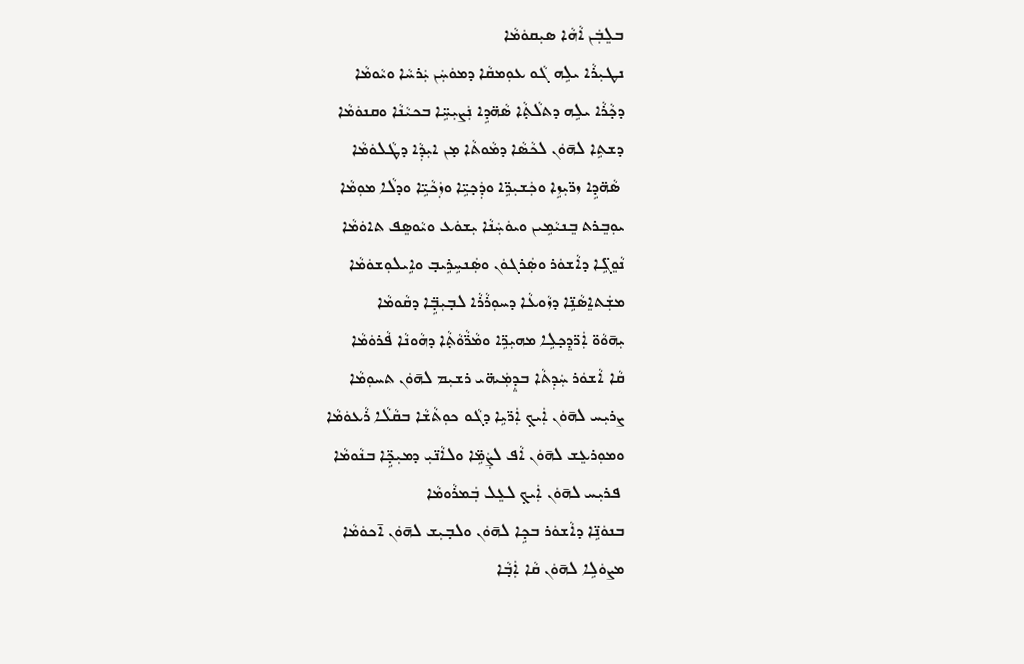ܒܠܸܒܲܢ ܐܵܗܵܐ ܣܝܼܩܘܿܡܵܐ
ܢܛܝܼܪܵܐ ܝܠܹܗ ܓܵܘ ܥܘܼܡܩܵܐ ܕܡܘܿܚܲܢ ܝܲܪܚܵܐ ܘܝܵܘܡܵܐ
ܕܟ̣ܵܪܵܐ ܝܠܹܗ ܕܬܠܵܬ̣ܵܐ ܣܵܗ̈ܕܹܐ ܢܲܨܝܼܚܹ̈ܐ ܒܟܝܵܢܵܐ ܘܩܢܘܿܡܵܐ
ܕܫܬܹܐ ܠܗ̄ܘܿܢ ܠܟܵܣܵܐ ܕܡܵܘܬܵܐ ܡ̣ܢ ܐܝܼܕܼܵܐ ܕܛܵܠܘܿܡܵܐ
 ܣܵܗ̈ܕܹܐ ܙܖ̈ܝܼܙܹܐ ܘܟܲܫܝܼܖܹ̈ܐ ܘܕܲܟ̣ܝܹ̈ܐ ܘܙܲܟܵܝܹ̈ܐ ܘܕܠܵܐ ܡܘܼܡܵܐ
ܝܘܼܒܸܪܬ ܒܸܢܝܵܡܹܝܢ ܘܝܘܿܚܲܢܵܐ ܝܼܫܘܿܥ ܘܝܵܘܣܸܦ ܬܐܘܿܡܵܐ
ܢܵܘܸܓܹ̈ܐ ܕܐܵܫܘܿܪ ܘܣܲܪܓܘܿܢ ܘܣܲܢܚܹܪܹܝܒ̣ ܘܐܹܝܠܘܼܫܘܿܡܵܐ
ܡܫܲܬܐܸܣܵܢܹ̈ܐ ܕܙܵܘܥܵܐ ܕܚܘܼܪܵܪܵܐ ܠܒ̣ܝܼܒ̣ܹ̈ܐ ܕܩܵܘܡܵܐ
ܝܼܗ̄ܘܵܘ̈ ܐܲܖ̈ܕܸܟ̣ܠܹܐ ܡܗܝܼܖܹ̈ܐ ܘܡܵܖ̈ܵܘܵܬ̣ܵܐ ܕܗܵܘܢܵܐ ܦܵܪܘܿܡܵܐ
ܩܵܐ ܐܵܫܘܿܪ ܚܲܕܼܬܵܐ ܒܕܼܸܡܲܝܗ̈ܝ ܪܫܝܼܡ ܠܗ̄ܘܿܢ ܬܚܘܼܡܵܐ
ܨܪܝܼܚ ܠܗ̄ܘܿܢ ܐܲܝܟ̣ ܐܲܖ̈ܝܹܐ ܕܓܵܘ ܟܘܼܬܵܫܵܐ ܒܩܵܠܵܐ ܪܵܥܘܿܡܵܐ
ܘܡܘܼܪܥܸܫ ܠܗ̄ܘܿܢ ܐܵܦ ܠܨܲܡܹ̈ܐ ܘܠܐܵܢ̈ܝܼ ܕܡܝܼܟ̣ܹ̈ܐ ܒܢܵܘܡܵܐ
 ܦܪܝܼܚ ܠܗ̄ܘܿܢ ܐܲܝܟ̣ ܠܥܸܠ ܒܲܡܪܵܘܡܵܐ
ܒܢܘܿܢܹ̈ܐ ܕܐܵܫܘܿܪ ܒܟ̣ܹܐ ܠܗ̄ܘܿܢ ܘܠܒ̣ܝܼܫ ܠܗ̄ܘܿܢ ܐ̄ܟܘܿܡܵܐ
ܡܨܘܿܠܹܐ ܠܗ̄ܘܿܢ ܩܵܐ ܐܲܒ̣ܵܐ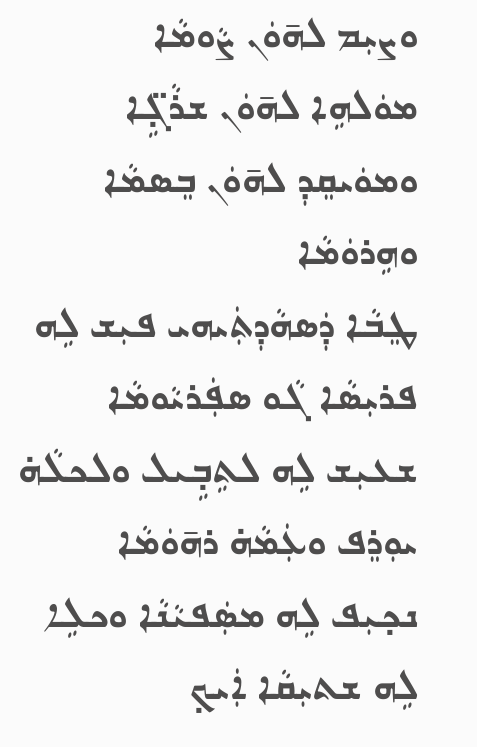ܘܨܝܼܡ ܠܗ̄ܘܿܢ ܨܵܘܡܵܐ
ܡܘܿܠܗܹܐ ܠܗ̄ܘܿܢ ܫܪܵܓ̣ܹ̈ܐ ܘܡܘܿܝܩܸܕܼ ܠܗ̄ܘܿܢ ܒܸܣܡܵܐ ܘܗܹܪܘܿܡܵܐ
ܛܸܒܵܐ ܕܲܣܗܵܕܼܬܲܝܗܝ ܦܝܼܫ ܠܹܗ ܦܪܝܼܣܵܐ ܓܵܘ ܣܦܲܪܝܵܘܡܵܐ
ܫܥܝܼܫ ܠܹܗ ܠܬܹܒ̣ܹܝܠ ܘܠܟܠܵܗ̇ ܝܘܼܪܸܦ ܘܥܲܡܵܗ̇ ܪܗ̄ܘܿܡܵܐ
ܢܟ̣ܝܼܦ ܠܹܗ ܡܣܲܦܝܵܢܵܐ ܘܟܠܹܐ ܠܹܗ ܫܬܝܼܩܵܐ ܐܲܝܟ̣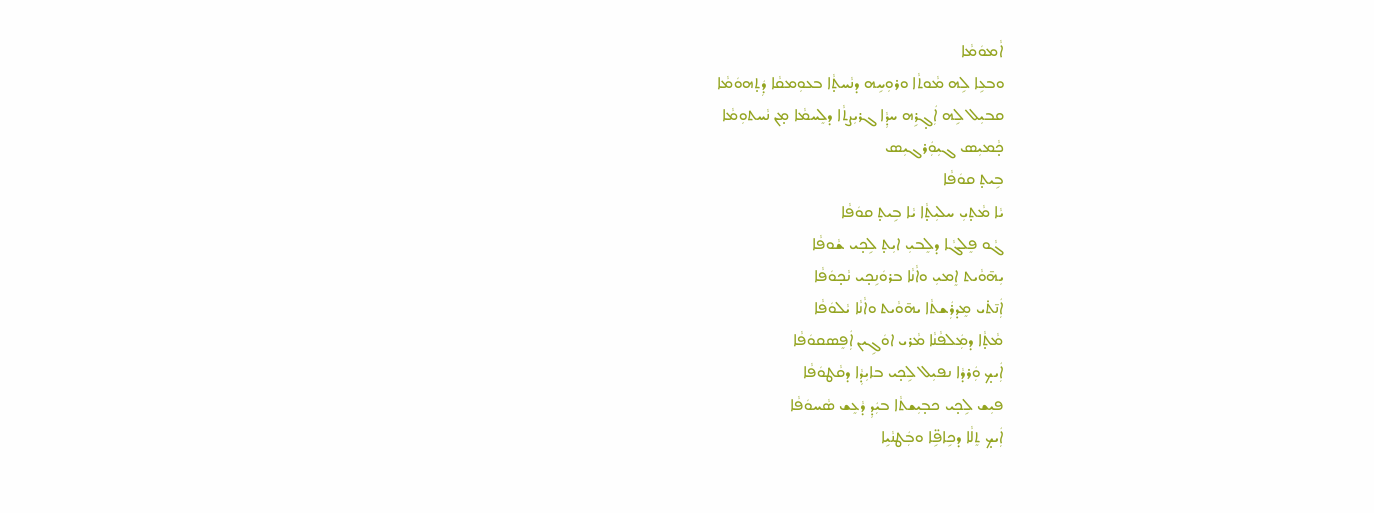ܐܵܡܘܿܡܵܐ
ܘܒܥܹܐ ܠܹܗ ܡܵܘܬܵܐ ܘܪܘܼܚܹܗ ܕܢܵܚܬ̣ܵܐ ܒܥܘܼܡܩܵܐ ܕܲܬ̣ܗܘܿܡܵܐ
ܩܒܝܼܠ ܠܹܗ ܐܲܓ̣ܪܹܗ ܚܕܼܵܐ ܓܪܝܼܨܬܵܐ ܕܠܸܚܡܵܐ ܡ̣ܢ ܢܵܚܬܘܼܡܵܐ
ܟ̣ܵܡܝܼܣ ܓܝܼܘܲܪܓܝܼܣ
ܒܹܝܬ̣ ܩܘܿܦܵܐ
ܝܵܐ ܡܵܬ̣ܝܼ ܚܠܝܼܬ̣ܵܐ ܝܵܐ ܒܹܝܬ̣ ܩܘܿܦܵܐ
ܓܵܘ ܦܸܠܓܵܐ ܕܠܸܒܝܼ ܐܝܼܬ̣ ܠܹܟ̣ܝ ܫܵܘܦܵܐ
ܝܼܗ̄ܘܵܝܬ ܐܸܡܝܼ ܘܐܵܢܵܐ ܒܪܘܿܢܹܟ̣ܝ ܢܵܟ̣ܘܿܦܵܐ
ܐܲܢ̄ܬ̇ܝ ܡܸܕܪܲܫܬܵܐ ܝܗ̄ܘܵܝܬ ܘܐܵܢܵܐ ܝܵܠܘܿܦܵܐ
ܡܵܬ̣ܵܐ ܕܡܲܠܦܵܢܵܐ ܡܵܪܝ ܐܘܿܓܹܝܢ ܐܲܦܸܣܩܘܿܦܵܐ
ܐܲܝܟ̣ ܘܲܪܕܵܐ ܢܦܝܼܠ ܠܹܟ̣ܝ ܒܐܝܼܕܼܵܐ ܕܩܵܛܘܿܦܵܐ
ܦܝܼܫ ܠܹܟ̣ܝ ܟܒ̣ܝܼܫܬܵܐ ܒܝܲܕܼ ܕܵܥܸܫ ܣܵܚܘܿܦܵܐ
ܐܲܝܟ̣ ܬܸܠܵܐ ܕܟܹܐܦܹ̈ܐ ܘܒܲܛܢܵܝܹܐ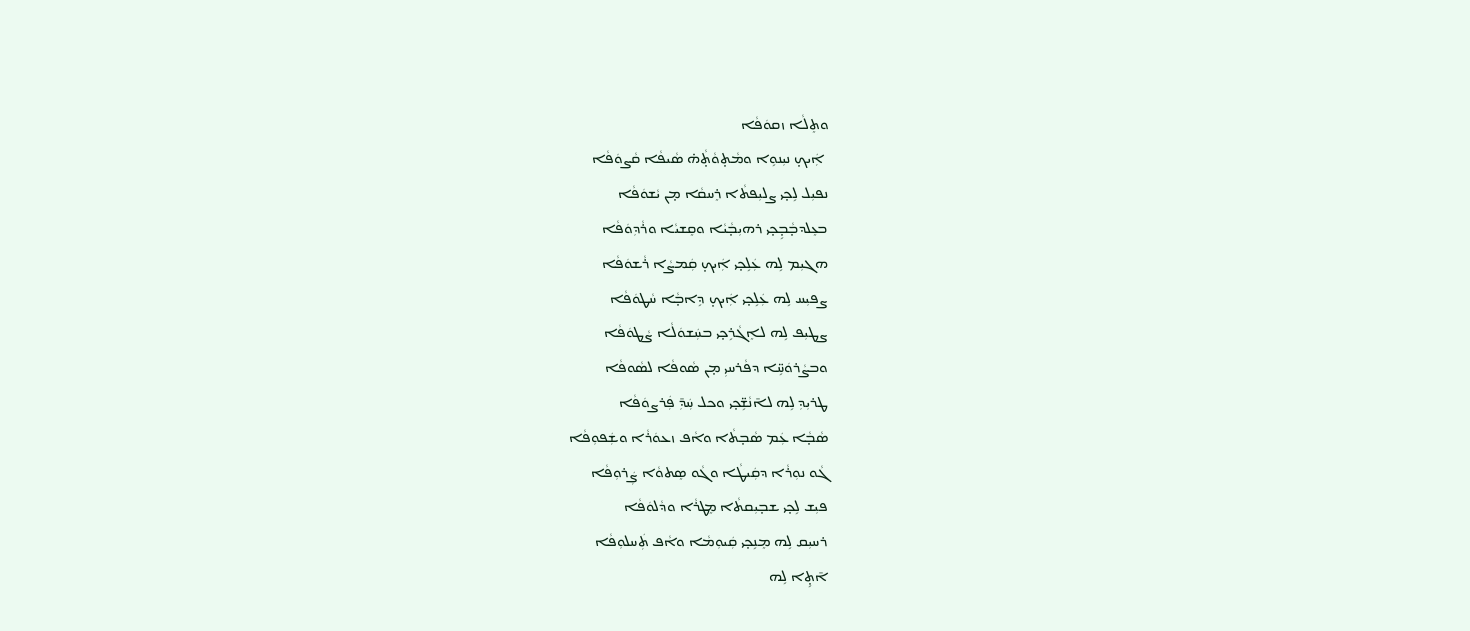ܘܬܸܠܵܐ ܙܩܘܿܦܵܐ
 ܐܲܝܟ̣ ܢܝܼܢܘܹܐ ܘܡܵܬ̣ܘܵܬ̣ܵܗ̇ ܣܵܝܦܵܐ ܩܵܨܘܿܦܵܐ
ܢܦܝܼܠ ܠܹܟ̣ܝ ܨܠܝܼܦܬܵܐ ܪܸܚܩܵܐ ܡ̣ܢ ܝܵܫܘܿܦܵܐ
ܒܥܸܠܕܒ̣ܵܒ̣ܹܟ̣ܝ ܪܗܝܼܒ̣ܵܝܵܐ ܘܩܸܫܝܵܐ ܘܪܵܕܼܘܿܦܵܐ
ܗܓܝܼܡ ܠܹܗ ܥܲܠܹܟ̣ܝ ܐܲܝܟ̣ ܩܲܡܨܵܐ ܪܵܫܘܿܦܵܐ
ܨܦܝܼܚ ܠܹܗ ܥܲܠܹܟ̣ܝ ܐܲܝܟ̣ ܕܹܐܒ̣ܵܐ ܚܵܛܘܿܦܵܐ
ܨܛܝܼܦ ܠܹܗ ܠܐܸܓܵܪܹܟ̣ܝ ܒܚܲܫܘܿܠܵܐ ܨܵܛܘܿܦܵܐ
ܘܒܨܵܪܘܿܚܹ̈ܐ ܕܦܵܪܚܝܼ ܡ̣ܢ ܣܵܘܦܵܐ ܠܣܵܘܦܵܐ
ܛܪܝܼܕܼ ܠܹܗ ܠܐ̄ܢܵܫܹ̈ܟ̣ܝ ܘܟܠ ܚܲܕܼ̄ ܦܲܪܨܘܿܦܵܐ
ܣܵܒ̣ܵܐ ܥܲܡ ܣܵܒ̣ܬܵܐ ܘܐܵܦ ܙܥܘܿܪܵܐ ܘܫܲܦܘܼܦܵܐ
ܓܵܘ ܢܘܼܪܵܐ ܕܩܲܝܛܵܐ ܘܓܵܘ ܣܸܬܘܵܐ ܨܲܪܘܼܦܵܐ
ܦܝܼܫ ܠܹܟ̣ܝ ܫܒ̣ܝܼܩܬܵܐ ܡܸܛܪܵܐ ܘܕܵܠܘܿܦܵܐ
ܪܚܝܼܩ ܠܹܗ ܡܸܢܹܟ̣ܝ ܩܲܝܘܼܡܵܐ ܘܐܵܦ ܬܲܚܠܘܼܦܵܐ
ܐ̄ܬ̣ܹܐ ܠܹܗ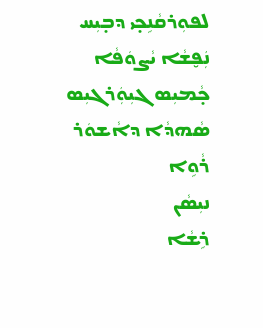ܠܦܘܼܪܩܵܢܹܟ̣ܝ ܕܒ̣ܝܼܚ ܢܲܦ̮ܫܵܐ ܝܵܨܘܿܦܵܐ
ܟ̣ܵܡܝܼܣ ܓܝܼܘܲܪܓܝܼܣ
ܣܵܗܕܵܐ ܕܐܵܫܘܿܪ
ܪܵܘܹܐ
ܢܝܼܣܵܢ
ܪܹܫܵܐ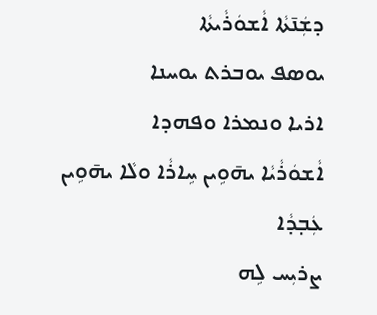ܕܫܲܢ̄ܬܵܐ ܐܵܫܘܿܪܵܝܬܵܐ
ܝܘܣܦ ܝܘܒܪܬ ܝܘܚܢܐ
ܐܪܝܐ ܘܢܡܪܐ ܘܦܗܕܐ
ܐܵܫܘܿܪܵܝܵܐ ܝܗ̄ܘܹܝܢ ܚܹܐܪܵܐ ܘܠܵܐ ܝܗ̄ܘܹܝܢ ܥܲܒ̣ܕܵܐ
ܨܪܝܼܚ ܠܹܗ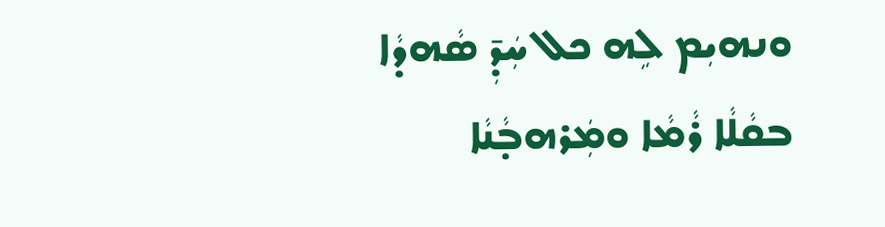ܘܢܗܝܼܡ ܠܹܗ ܟܠ ܚܲܕܼ̄ ܣܵܗܕܵܐ
ܒܩܵܠܵܐ ܪܵܡܵܐ ܘܡܲܪܗܒ̣ܵܢܵܐ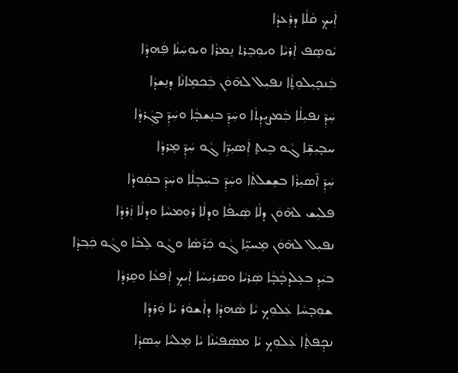ܐܲܝܟ̣ ܩܵܠܵܐ ܕܪܲܥܕܵܐ
ܝܵܘܣܸܦ ܐܲܪܝܵܐ ܘܝܘܼܒܸܪܬ ܢܸܡܪܵܐ ܘܝܘܼܚܲܢܵܐ ܦܲܗܕܵܐ
ܒܲܢܟ̣ܝܼܠܘܼܬ̣ܵܐ ܢܦܝܼܠ ܠܗ̄ܘܿܢ ܒܲܟܡܹܐܢܵܐ ܕܢܸܫܕܵܐ
ܚܲܕܼ̄ ܢܦܝܼܠܵܐ ܒܲܡܨܝܼܕܼܬܵܐ ܘܚܲܕܼ̄ ܒܢܸܫܒ̣ܵܐ ܘܚܲܕܼ̄ ܒܓܲܪܕܵܐ
ܚܒ̣ܝܼܫܹ̈ܐ ܓܵܘ ܒܹܝܬ̣ ܐܲܣܝܼܖܹ̈ܐ ܓܵܘ ܚܲܕܼ̄ ܡܸܪܕܵܐ
ܚܲܕܼ̄ ܐ̄ܣܝܼܪܵܐ ܒܫܸܫܠܬܵܐ ܘܚܲܕܼ̄ ܒܚܲܒ̣ܠܵܐ ܘܚܲܕܼ̄ ܒܩܲܘܕܵܐ
ܦܠܝܼܫ ܠܗ̄ܘܿܢ ܕܠܵܐ ܣܲܝܦܵܐ ܘܕܠܵܐ ܪܘܼܡܚܵܐ ܘܕܠܵܐ ܙܲܪܕܵܐ
ܢܦܝܼܠ ܠܗ̄ܘܿܢ ܡܸܚܝܹ̈ܐ ܓܵܘ ܟܲܪ̄ܣܵܐ ܘܓܵܘ ܠܸܒܵܐ ܘܓܵܘ ܟܲܒ݂ܕܵܐ
ܒܝܲܕܼ ܒܥܸܠܕܒ̣ܵܒ̣ܵܐ ܣܲܪܝܵܐ ܘܣܪܝܼܚܵܐ ܐܲܝܟ̣ ܐܲܦܥܵܐ ܘܩܸܪܕܵܐ
ܫܘܼܒ̣ܚܵܐ ܥܲܠܘܼܟ̣ ܝܵܐ ܣܵܗܕܵܐ ܕܐܵܫܘܿܪ ܝܵܐ ܘܲܪܕܵܐ
ܢܟ̣ܸܦܬ̣ܵܐ ܥܲܠܘܼܟ̣ ܝܵܐ ܡܣܲܦܝܵܢܵܐ ܝܵܐ ܡܸܠܝܵܐ ܚܸܣܕܵܐ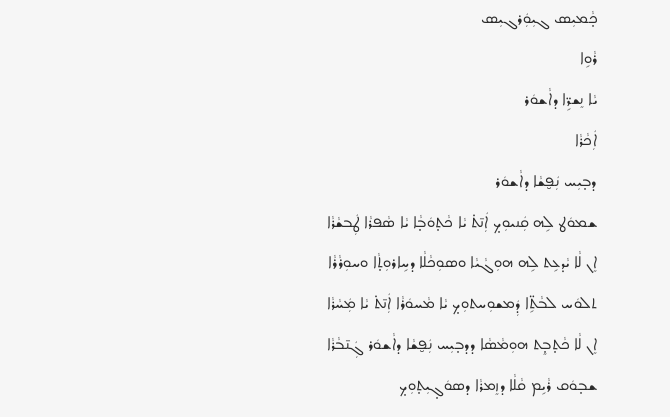ܟ̣ܵܡܝܼܣ ܓܝܼܘܲܪܓܝܼܣ
ܪܵܘܹܐ
ܝܵܐ ܢܸܫܪܹ̈ܐ ܕܐܵܫܘܿܪ
ܐܲܟܵܪܵܐ
ܕܒ̣ܝܼܚ ܢܲܦ̮ܫܵܐ ܕܐܵܫܘܿܪ
ܫܡܘܿܛ ܠܹܗ ܩܲܢܝܘܼܟ̣ ܐܲܢ̄ܬ̇ ܝܵܐ ܟܵܬ̣ܘܿܒ̣ܵܐ ܝܵܐ ܣܵܦܪܵܐ ܛܲܒܫܵܪܵܐ
ܐܸܢ ܠܵܐ ܝܵܕܥܹܬ ܠܹܗ ܗܘܼܓܵܝܵܐ ܘܣܘܼܟܵܠܵܐ ܕܚܹܐܪܘܼܬ̣ܵܐ ܘܚܘܼܪܵܪܵܐ
ܬܠܘܿܚ ܠܒܵܬܹ̈ܐ ܕܲܡܫܘܼܚܬܘܼܟ̣ ܝܵܐ ܡܵܚܘܿܪܵܐ ܐܲܢ̄ܬ̇ ܝܵܐ ܡܲܚܵܪܵܐ
ܐܸܢ ܠܵܐ ܟܵܬ̣ܒ̣ܸܬ ܗܘܼܡܵܣܵܐ ܕܕܒ̣ܝܼܚ ܢܲܦ̮ܫܵܐ ܕܐܵܫܘܿܪ ܓܲܢ̄ܒܵܪܵܐ
ܫܒ̣ܘܿܩ ܪܵܝܹܡ ܩܵܠܵܐ ܕܙܸܡܪܵܐ ܕܣܘܿܓ̣ܝܼܬ̣ܘܼܟ̣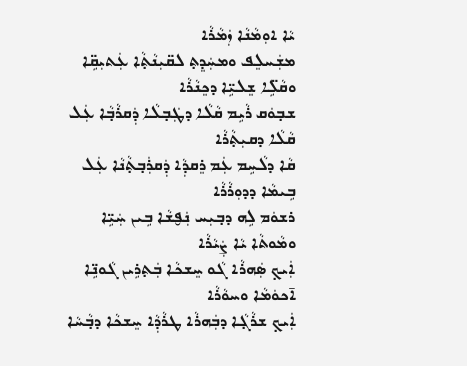ܝܵܐ ܐܘܼܡܵܢܵܐ ܙܲܡܵܪܵܐ
ܡܫܲܚܠܸܦ ܘܡܚܲܕܸܬ̣ ܠܩ̈ܝܼܢܵܬ̣ܵܐ ܥܲܬܝܼܩܹ̈ܐ ܘܩܵܠܹ̈ܐ ܫܸܠܝܹ̈ܐ ܕܟܸܢܵܪܵܐ
ܫܒ̣ܘܿܩ ܪܵܝܹܡ ܩܵܠܵܐ ܕܛܲܒ̣ܠܵܐ ܕܲܩܪܵܒ̣ܵܐ ܥܲܠ ܩܵܠܵܐ ܕܩܝܼܬ̣ܵܪܵܐ
ܩܵܐ ܕܠܵܚܹܡ ܥܲܡ ܪܸܩܕܼܵܐ ܕܲܩܪܲܒ̣ܬ̣ܵܢܵܐ ܥܲܠ ܒܹܝܡܵܐ ܕܕܘܼܪܵܪܵܐ
ܪܫܘܿܡ ܠܹܗ ܕܒ̣ܝܼܚ ܢܲܦ̮ܫܵܐ ܒܹܝܢ ܚܲܝܹ̈ܐ ܘܡܵܘܬܵܐ ܝܵܐ ܨܲܝܵܪܵܐ
ܐܲܝܟ̣ ܣܲܗܪܵܐ ܓܵܘ ܚܸܫܟܵܐ ܒܲܬ̣ܪܹܝܢ ܓܵܘܢܹ̈ܐ ܐ̄ܟܘܿܡܵܐ ܘܚܘܵܪܵܐ
ܐܲܝܟ̣ ܫܪܵܓ̣ܵܐ ܕܒܲܗܪܵܐ ܛܪܵܕܼܵܐ ܚܸܫܟܵܐ ܕܒ̣ܵܚܵܐ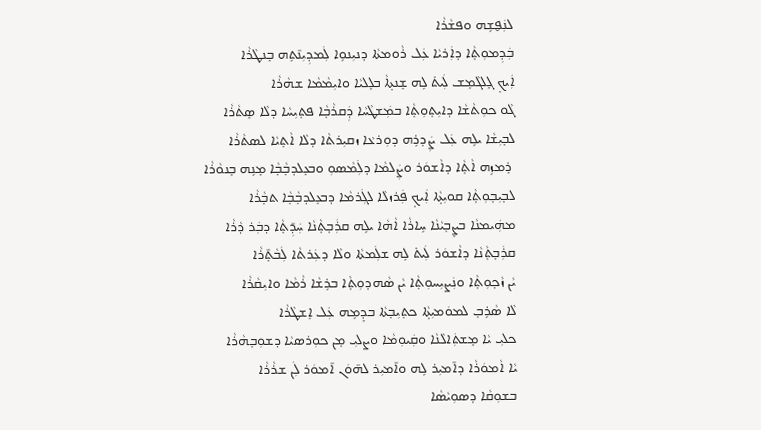ܠܢܲܦ̮ܫܹܗ ܘܦܫܵܪܵܐ
ܒܲܕܼܡܘܼܬ̣ܵܐ ܕܐܲܪܝܵܐ ܥܲܠ ܪܵܘܡܬܵܐ ܕܢܝܼܢܘܹܐ ܠܲܡܕܼܝܼܢ̄ܬܹܗ ܒܸܢܛܵܪܵܐ
ܐܲܝܟ̣ ܓܸܠܓܵܡܸܫ ܠܲܝܬ̇ ܠܹܗ ܫܸܢܬ̣ܐܵ ܒܠܸܠܝܵܐ ܘܐܝܼܡܵܡܵܐ ܫܗܵܪܵܐ
ܓܵܘ ܟܘܼܬܵܫܵܐ ܕܐܝܼܬ̣ܘܼܬ̣ܵܐ ܒܡܲܫܛܵܚܵܐ ܕܲܩܪܵܒ̣ܵܐ ܦܬ̣ܝܼܚܵܐ ܕܠܵܐ ܣܸܬܵܪܵܐ
ܠܒ̣ܝܼܫܵܐ ܝܠܹܗ ܥܲܠ ܨܲܕܪܹܗ ܕܘܼܪܥܵܐ ܙܩܝܼܪܬܵܐ ܕܠܵܐ ܐܵܬ̣ܝܵܐ ܠܣܬܵܪܵܐ
 ܪܸܡܙܹܗ ܐܵܬ̣ܵܐ ܕܐܵܫܘܿܪ ܘܨܲܠܡܵܐ ܕܠܲܡܵܣܘܼ ܘܒܥܸܠܕܒ̣ܵܒ̣ܵܐ ܡܸܢܹܗ ܒܸܢܘܵܪܵܐ
ܠܒ̣ܝܼܒ̣ܘܼܬ̣ܵܐ ܩܘܝܼܬ̣ܵܐ ܐܲܝܟ̣ ܦܲܪܙܠܵܐ ܠܓܲܪܡܵܐ ܕܒܥܸܠܕܒ̣ܵܒ̣ܵܐ ܬܒ̣ܵܪܵܐ
ܡܗܲܝܡܢܵܐ ܒܨܸܒ̣ܝܵܢܵܐ ܚܹܐܪܵܐ ܐܵܗܵܐ ܝܠܹܗ ܩܪܲܒ̣ܬ̣ܵܢܵܐ ܚܲܕܼ̄ܬ̣ܵܐ ܕܒܲܪ ܕܵܪܵܐ
ܩܪܲܒ̣ܬ̣ܵܢܵܐ ܕܐܵܫܘܿܪ ܠܲܝܬ̇ ܠܹܗ ܫܠܲܡܬܵܐ ܘܠܵܐ ܕܥܲܪܬܵܐ ܠܲܒܵܬ̣̄ܪܵܐ
ܝܵܢ ܙܵܟ̣ܘܼܬ̣ܵܐ ܘܢܲܨܝܼܚܘܼܬ̣ܵܐ ܝܵܢ ܣܵܗܕܘܼܬ̣ܵܐ ܒܪܹܫܵܐ ܪܵܡܵܐ ܘܐܝܼܩܵܪܵܐ
ܠܵܐ ܣܵܪܹܒ̣ ܠܡܘܿܡܝܼܬ̣ܵܐ ܟܬ̣ܝܼܒ̣ܬܵܐ ܒܕܸܡܹܗ ܥܲܠ ܐܸܫܛܵܪܵܐ
ܟܠܝܼ ܝܵܐ ܡܸܫܬܲܐܠܵܢܵܐ ܘܩܲܝܘܼܡܵܐ ܘܨܠܝܼ ܡ̣ܢ ܟܘܼܪܣܝܵܐ ܕܫܘܼܒ̣ܗܵܪܵܐ
ܝܵܐ ܐܵܡܘܿܪܵܐ ܕܐ̄ܡܝܼܪ ܠܹܗ ܘܐ̄ܡܝܼܪ ܠܗ̄ܘܿܢ ܐ̄ܡܘܿܪ ܠܲܢ ܫܪܵܪܵܐ
ܒܫܘܼܩܵܐ ܕܣܘܼܝܵܣܵܐ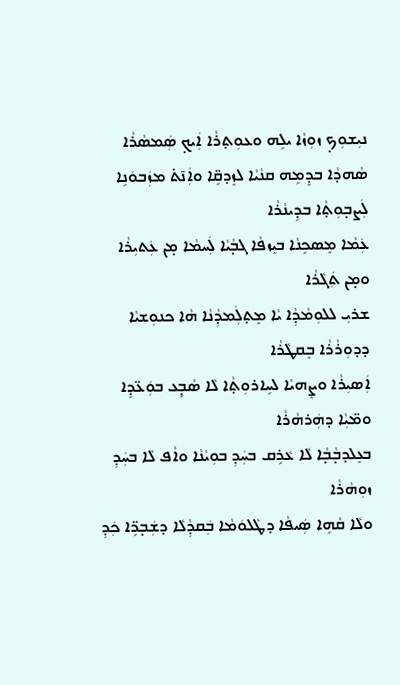ܢܝܼܫܘܼܟ̣ ܙܘܼܙܵܐ ܝܠܹܗ ܘܥܘܼܬ̣ܪܵܐ ܐܲܝܟ̣ ܣܲܡܣܵܪܵܐ
ܣܵܗܕܵܐ ܒܕܸܡܹܗ ܩܢܵܝܵܐ ܠܙܸܕܩܹ̈ܐ ܘܐܲܢ̄ܬ̇ ܡܙܲܒܘܿܢܹܐ ܠܲܨܒ̣ܘܼܬ̣ܵܐ ܒܕܹܝܢܵܪܵܐ
ܥܲܡܵܐ ܡܸܣܟܹܢܵܐ ܒܝܸܙܦܵܐ ܓܒ̣ܵܝܵܐ ܠܲܚܡܵܐ ܡ̣ܢ ܥܲܬܝܼܪܵܐ ܘܡ̣ܢ ܬܲܓܵܪܵܐ
ܫܪܝܼ ܠܠܘܼܡܵܕܼܵܐ ܝܵܐ ܡܸܬ̣ܠܲܡܕܼܵܢܵܐ ܗܵܐ ܟܢܘܼܫܝܵܐ ܕܕܘܼܪܵܪܵܐ ܒܸܩܛܵܪܵܐ
ܐܲܣܝܼܪܵܐ ܘܨܸܗܝܵܐ ܠܚܹܐܪܘܼܬ̣ܵܐ ܠܵܐ ܣܵܒ̣ܹܥ ܒܘܲܥ̈ܕܹܐ ܘܡ̈ܝܼܵܐ ܕܗܲܪܗܵܪܵܐ
ܒܥܸܠܕܒ̣ܵܒ̣ܵܐ ܠܵܐ ܥܵܪܹܩ ܒܚܲܕܼ ܒܘܼܝܵܢܵܐ ܘܐܵܦ ܠܵܐ ܒܚܲܕܼ ܙܘܼܗܵܪܵܐ
ܘܠܵܐ ܩܵܗܹܐ ܣܲܝܦܵܐ ܕܛܵܠܘܿܡܵܐ ܒܲܩܕܼܵܠܵܐ ܕܫܲܒ̣ܖܹ̈ܐ ܟܲܕܼ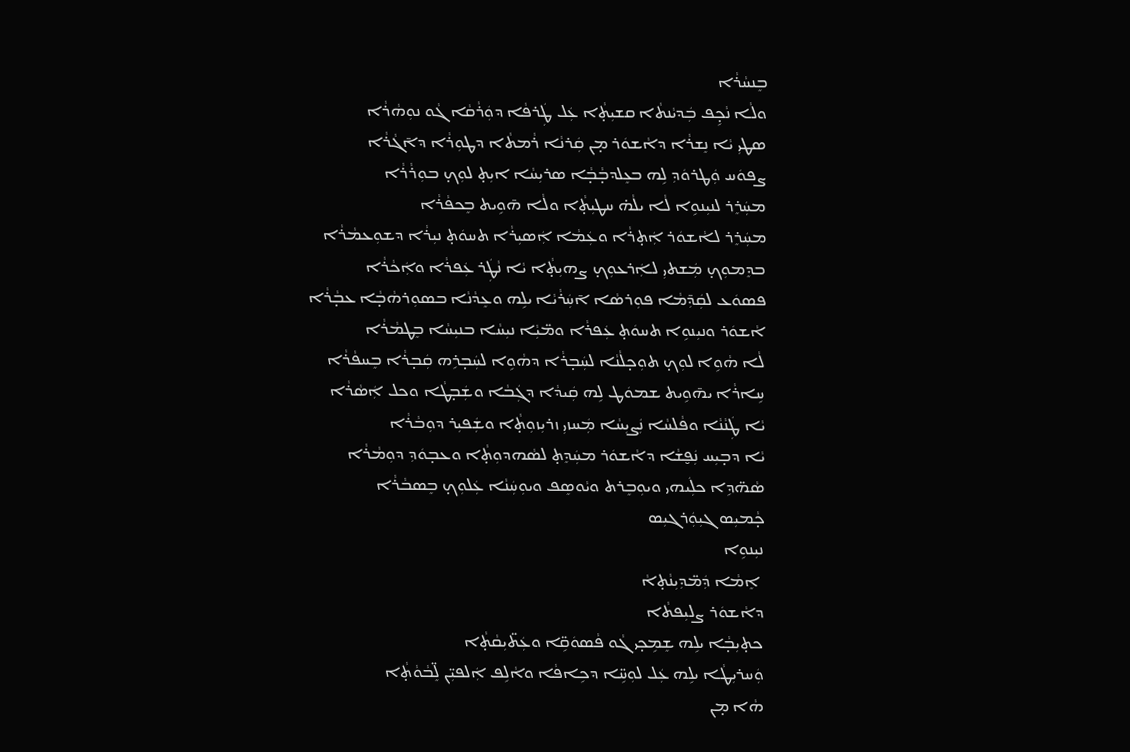ܒܸܢܚܵܪܵܐ
ܘܠܵܐ ܢܵܟ̣ܹܦ ܒܲܕܝܵܢܬܵܐ ܩܫܝܼܬ̣ܵܐ ܥܲܠ ܛܲܪܦܵܐ ܕܘܲܪܵܩܵܐ ܓܵܘ ܢܘܼܗܵܪܵܐ
ܣܛܝܼ ܝܵܐ ܢܸܫܪܵܐ ܕܐܵܫܘܿܪ ܡ̣ܢ ܩܲܪܢܵܐ ܪܵܡܬܵܐ ܕܛܘܼܪܵܐ ܕܐ̄ܓܵܪܵܐ
ܨܦܘܿܚ ܘܲܛܪܘܿܕܼ ܠܹܗ ܒܥܸܠܕܒ̣ܵܒ̣ܵܐ ܣܪܝܼܚܵܐ ܐܝܼܬ̣ ܠܘܼܟ̣ ܒܘܼܪܵܪܵܐ
ܡܚܲܪܸܪ ܠܢܝܼܢܘܹܐ ܠܵܐ ܝܠܵܗ̇ ܚܛܝܼܬ̣ܵܐ ܘܠܵܐ ܗ̄ܘܹܝܬ ܒܸܟܦܵܪܵܐ
ܡܚܲܪܸܪ ܠܐܵܫܘܿܪ ܐܲܬ̣ܪܵܐ ܘܥܲܡܵܐ ܐܲܣܝܼܪܵܐ ܬܚܘܿܬ̣ ܢܝܼܪܵܐ ܕܫܘܼܥܡܵܪܵܐ
ܒܕܸܡܘܼܟ̣ ܡܲܫܬܝܼ ܠܐܲܪܥܘܼܟ̣ ܨܗܝܼܬ̣ܵܐ ܝܵܐ ܢܵܛܲܪ ܥܲܦܪܵܐ ܘܐܲܟܵܪܵܐ
ܦܣܘܿܥ ܠܩܲܕܼ̄ܡܵܐ ܦܘܼܪܣܵܐ ܐ̄ܚܲܪܵܝܵܐ ܝܠܹܗ ܘܥܸܕܵܢܵܐ ܒܣܘܼܪܗܵܒ̣ܵܐ ܥܒ̣ܵܪܵܐ
ܐܵܫܘܿܪ ܘܢܝܼܢܘܹܐ ܬܚܘܿܬ̣ ܥܲܦܪܵܐ ܘܡ̈ܝܼܵܐ ܢܝܼܚܵܐ ܒܢܝܼܚܵܐ ܒܸܛܡܵܪܵܐ
ܠܵܐ ܗܵܘܹܐ ܠܘܼܟ̣ ܬܘܼܟ̣ܠܵܢܵܐ ܠܚܲܒ̣ܪܵܐ ܕܗܵܘܹܐ ܠܚܲܒ̣ܪܹܗ ܩܲܒ̣ܪܵܐ ܒܸܚܦܵܪܵܐ
ܚܹܐܪܵܐ ܝܗ̄ܘܹܝܬ ܫܡܘܿܛ ܠܹܗ ܩܲܝܕܵܐ ܕܓܲܒܵܐ ܘܫܲܒ̣ܛܵܐ ܘܟܠ ܐܲܣܵܪܵܐ
ܝܵܐ ܛܲܢܵܢܵܐ ܘܦܵܠܚܵܐ ܢܲܨܝܼܚܵܐ ܡܲܚܙܝܼ ܙܪܝܼܙܘܼܬ̣ܵܐ ܘܫܲܦܝܼܪ ܕܘܼܒܵܪܵܐ
ܝܵܐ ܕܒ̣ܝܼܚ ܢܲܦ̮ܫܵܐ ܕܐܵܫܘܿܪ ܡܚܲܕܸܬ̣ ܠܣܵܗܕܘܼܬ̣ܵܐ ܘܥܒ̣ܘܿܕܼ ܕܘܼܡܵܪܵܐ
ܣܵܗ̈ܕܹܐ ܟܠܲܝܗܝ ܘܝܘܼܒܸܪܬ ܘܝܵܘܣܸܦ ܘܝܘܼܚܲܢܵܐ ܥܲܠܘܼܟ̣ ܒܸܣܒܵܪܵܐ
ܟ̣ܵܡܝܼܣ ܓܝܼܘܲܪܓܝܼܣ
ܢܝܼܢܘܹܐ
 ܐܸܡܵܐ ܕܲܡ̈ܕܼܝܼܢܵܬ̣ܐܵ
ܕܐܵܫܘܿܪ ܨܠܝܼܦܬܵܐ
ܟܬ̣ܝܼܒ̣ܵܐ ܝܠܹܗ ܫܸܡܹܟ̣ܝ ܓܵܘ ܦܵܣܘܿܩܹ̈ܐ ܘܥܲܬ̈ܝܼܩܵܬ̣ܵܐ
ܘܲܚܪܝܼܛܵܐ ܝܠܹܗ ܥܲܠ ܠܘܼܚܹ̈ܐ ܕܟܹܐܦܵܐ ܘܐܵܠܹܦ ܐܲܠܦܝܼ̈ܢ ܠܸ̈ܒܵܘܵܬ̣ܵܐ
ܗܵܐ ܡ̣ܢ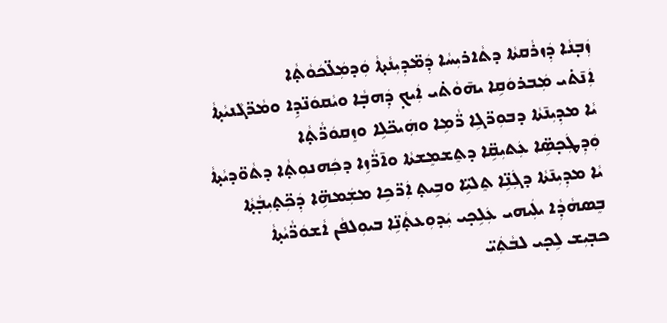ܙܲܒ̣ܢܵܐ ܕܲܙܪܵܩܬܵܐ ܕܬܵܐܪܝܼܚܵܐ ܕܲܡ̈ܕܼܝܼܢܵܬ̣ܐܵ ܘܲܕܡܲܠ̈ܟܿܘܵܬ̣ܵܐ
ܐܲܢ̄ܬ̇ܝ ܡܲܒܪܘܿܩܹܐ ܝܗ̄ܘܵܬ̇ܝ ܐܲܝܟ̣ ܕܲܗܒ̣ܵܐ ܘܝܵܩܘܿܢ̈ܕܹܐ ܘܡܵܖ̈ܓܵܢܝܵܬ̣ܐܵ
ܝܵܐ ܡܕܼܝܼܢ̄ܬܵܐ ܕܒܘܼܖ̈ܓܹܐ ܖ̈ܵܡܹܐ ܘܗܲܝܟ̈ܠܹܐ ܘܙܸܩܘܿܖ̈ܵܬ̣ܵܐ
ܘܲܕܼܛܲܟ̣ܣܹ̈ܐ ܥܲܬܝܼܩܹ̈ܐ ܕܬܸܫܡܸܫܬܵܐ ܘܐ̄ܖ̈ܵܙܹܐ ܕܟܲܗܢܘܼܬ̣ܵܐ ܕܬܵܘ̈ܕܝܵܬ̣ܐܵ
ܝܵܐ ܡܕܼܝܼܢ̄ܬܵܐ ܕܓܲܢܹ̈ܐ ܬܸܠܝܹ̈ܐ ܘܒܹܝܬ̣ ܐܲܖ̈ܟܹܐ ܡܫܲܡܗܹ̈ܐ ܕܲܟܼ̈ܬ̣ܝܼܒ̣ܵܬ̣ܵܐ
ܒܸܣܗܵܕܼܵܐ ܝܠܲܝܗܝ ܥܲܠܹܟ̣ܝ ܝܲܕܘܼܥܬ̣ܵܢܹ̈ܐ ܒܝܘܼܠܦܵܢ ܐܵܫܘܿܖ̈ܵܝܵܬ̣ܐܵ
ܟܒ̣ܝܼܫ ܠܹܟ̣ܝ ܠܒܵܬܲܝ̈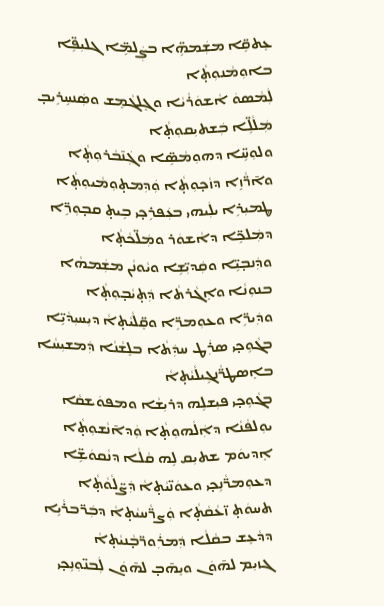ܥܸܬܩܹ̈ܐ ܡܫܲܡܗܹ̈ܐ ܒܨܲܠܡܹ̈ܐ ܓܠܝܼܦܹ̈ܐ ܒܐܘܼܡܵܢܘܼܬ̣ܵܐ
ܠܲܡܵܣܘܿ ܐܵܫܘܿܪܵܝܵܐ ܘܓܸܠܓܵܡܸܫ ܘܣܲܢܚܹܪܹܝܒ̣ ܡܲܠܵܠܹ̈ܐ ܒܲܫܬܝܼܩܘܼܬ̣ܵܐ
ܘܠܘܼܚܹ̈ܐ ܕܗܘܼܡܵܣܹ̈ܐ ܘܓܲܢ̄ܒܵܪܘܼܬ̣ܵܐ ܘܐ̄ܖ̈ܵܙܹܐ ܕܙܵܟ̣ܘܼܬ̣ܵܐ ܘܲܕܼܡܬ̣ܘܼܡܵܝܘܼܬ̣ܵܐ
ܜܡܝܼܪܹܐ ܝܠܲܝܗܝ ܒܥܲܦܪܹܟ̣ܝ ܒܹܝܬ̣ ܩܒ̣ܘܼܖܹ̈ܐ ܕܡܲܠܟܹ̈ܐ ܕܐܵܫܘܿܪ ܘܡܲܠ̈ܟܵܬ̣ܵܐ
ܘܕܲܢܒ̣ܝܹ̈ܐ ܘܩܲܕܝܼ̈ܫܹܐ ܘܝܵܘܢܵܢ ܡܫܲܡܗܵܐ ܒܢܘܼܢܵܐ ܘܐܸܓܵܪܬܵܐ ܕܲܬ̣ܝܵܒ̣ܘܼܬ̣ܵܐ
ܘܕܲܝܖܹ̈ܐ ܘܥܘܼܡܖܹ̈ܐ ܘܩܸ̈ܠܵܝܵܬ̣ܐܵ ܕܝܼܚܝܼܕܵܝܹ̈ܐ
ܒܓܵܘܹܟ̣ܝ ܣܪܲܛ ܚܕܲܬܵܐ ܒܠܸܫܵܢܵܐ ܕܲܡܫܝܼܚܵܐ ܒܐܸܣܛܖ̈ܵܢܓܹܝܠܵܝܵܬ̣ܐܵ
ܒܓܵܘܹܟ̣ܝ ܦܝܼܫܠܹܗ ܕܪܝܼܫܵܐ ܘܡܦܘܿܫܩܵܐ ܝܘܼܠܦܵܢܵܐ ܕܐܲܠܵܗܘܼܬ̣ܵܐ ܘܲܕܐ̄ܢܵܫܘܼܬ̣ܵܐ
ܐܸܕܝܘܿܡ ܫܬܝܼܩ ܠܹܗ ܩܵܠܵܐ ܕܢܵܩܘܿܫܹ̈ܐ ܕܥܘܼܡܖ̈ܵܢܹܟ̣ܝ ܘܥܘܿܢ̈ܝܵܬ̣ܐܵ ܕܲܨ̈ܠܵܘܵܬ̣ܵܐ
ܬܚܘܿܬ̣ ܙ̈ܥܵܩܵܬ̣ܵܐ ܘܲܨܖ̈ܵܚܝܵܬ̣ܐܵ ܕܒܲܖ̈ܒܪܵܝܹܐ ܕܕܵܥܸܫ ܒܩܵܠܵܐ ܕܲܡܪܲܘܖ̈ܒ̣ܵܢܝܵܬ̣ܐܵ
ܓܙܝܼܡ ܠܗ̄ܘܿܢ ܘܝܸܗ̄ܒ̣ ܠܗ̄ܘܿܢ ܠܲܒܢ̈ܘܼܢܹܟ̣ܝ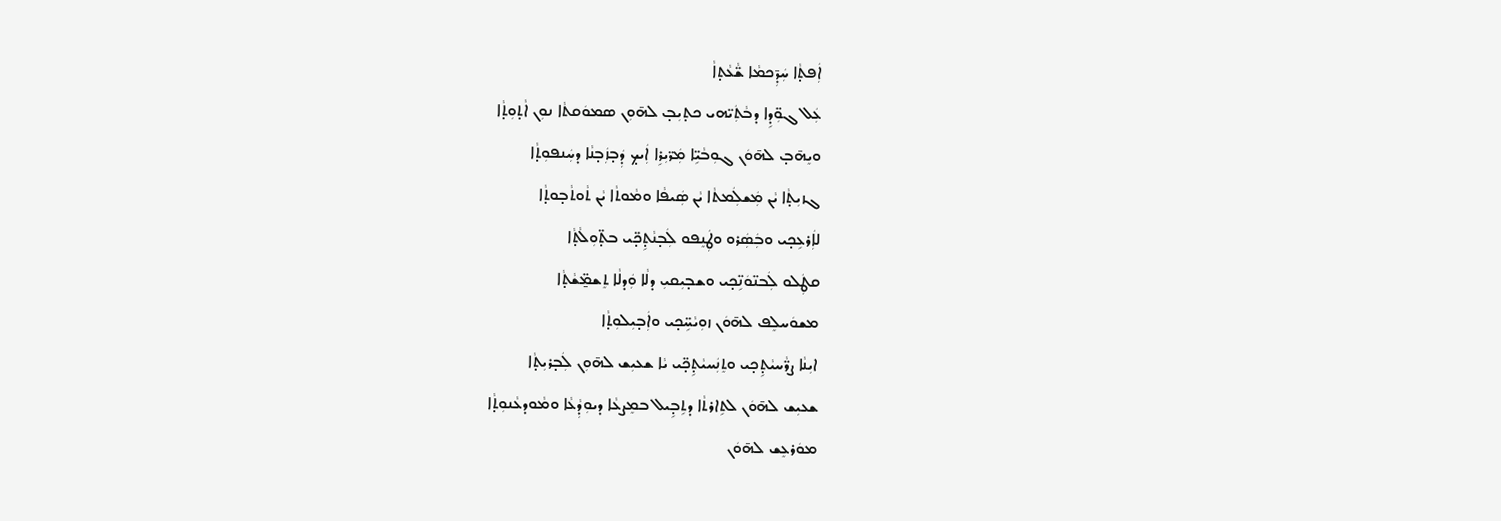ܐܲܦܬ̣ܵܐ ܚܲܕܼ̄ܟܡܵܐ ܫ̈ܵܥܵܬ̣ܐܵ
ܥܲܠ ܓܘܼ̈ܕܹܐ ܕܒܵܬܲܝ̈ܗܝ ܟܬ̣ܝܼܒ̣ ܠܗ̄ܘܼܢ ܣܡܘܿܩܬܵܐ ܢܘܼܢ ܐܵܬ̣ܘܼܬ̣ܵܐ
ܘܝܸܗ̄ܒ̣ ܠܗ̄ܘܿܢ ܓܘܼܒܵܝܹ̈ܐ ܡܲܖ̈ܝܼܪܹܐ ܐܲܝܟ̣ ܕܲܒ̣ܙܲܒ̣ܢܵܐ ܕܚܲܢܦܘܼܬ̣ܵܐ
ܓܙܝܼܬ̣ܵܐ ܝܵܢ ܡܲܫܠܲܡܬܵܐ ܝܵܢ ܣܲܝܦܵܐ ܘܡܵܘܬܵܐ ܝܵܢ ܬܵܘܬܵܒ̣ܘܬ̣ܵܐ
ܠܐܲܪܥܹܟ̣ܝ ܘܒܲܣܲܪܘ ܘܛܲܢܸܦܘ ܠܲܒ̣ܢܵܬ̣ܹܟ̣̈ܝ ܒܬ̣̈ܘܼܠܵܬ̣ܵܐ
ܩܛܲܠܘ ܠܲܒܢ̈ܘܿܢܹ̈ܟ̣ܝ ܘܫܒ̣ܝܼܩܝܼ ܕܠܵܐ ܘܲܕܠܵܐ ܬܸܫܡ̱̈ܫܵܬ̣ܵܐ
ܡܫܘܿܚܠܸܦ ܠܗ̄ܘܿܢ ܙܘܼܝܵܚܹ̈ܟ̣ܝ ܘܐܲܒ̣ܝܼܠܘܼܬ̣ܵܐ
ܐܝܼܢܵܐ ܨܖ̈ܵܚܝܵܬ̣ܹܟ̣ܝ ܘܬܸܢܲܚܝܵܬ̣ܹܟ̣̈ܝ ܝܵܐ ܫܥܝܼܫ ܠܗ̄ܘܼܢ ܠܲܒ̣ܪܝܼܬ̣ܵܐ
ܫܥܝܼܫ ܠܗ̄ܘܿܢ ܠܬܹܐܪܬܵܐ ܕܬܹܒ̣ܹܝܠ ܒܡܸܨܥܵܐ ܕܝܘܼܕܼܵܥܵܐ ܘܡܵܘܕܥܵܢܘܼܬ̣ܵܐ
ܡܘܿܪܥܸܫ ܠܗ̄ܘܿܢ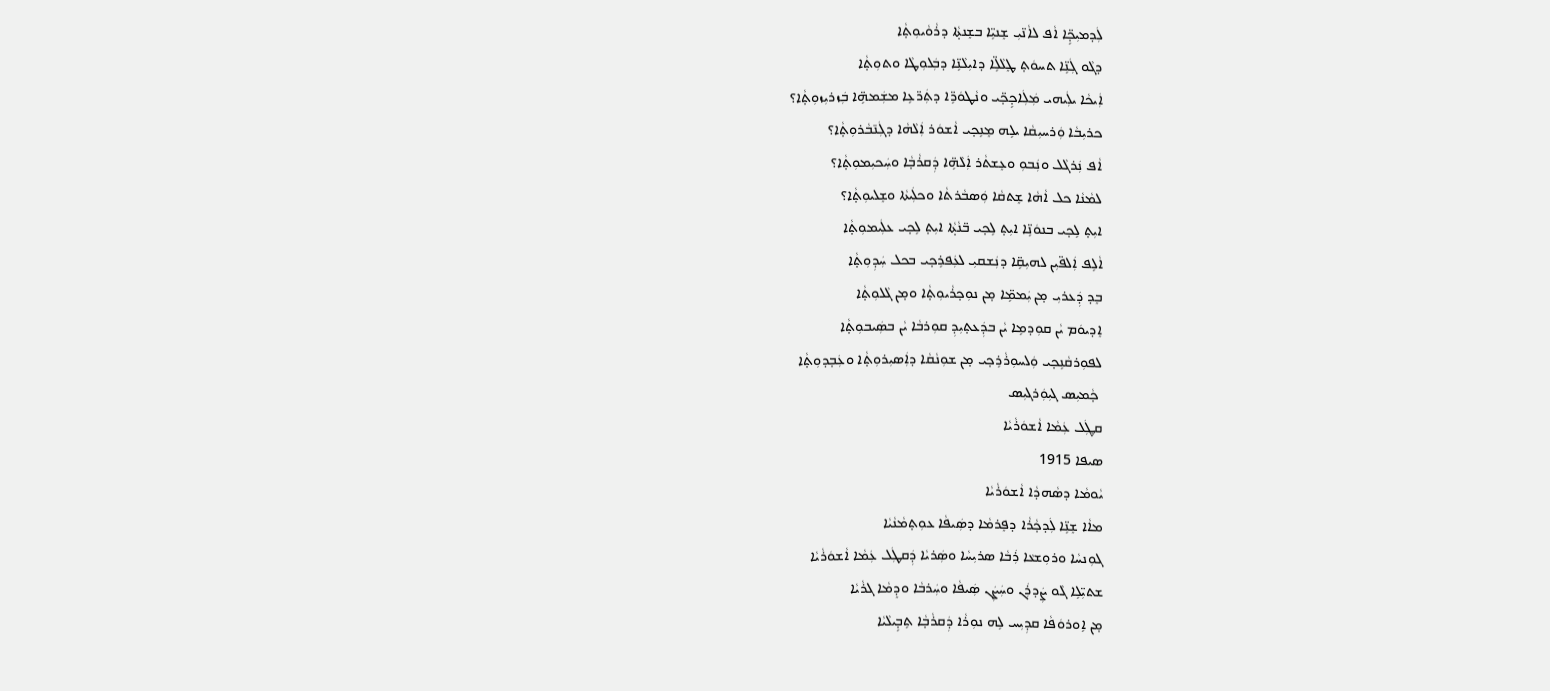ܠܲܕܡܝܼܟ̣ܹ̈ܐ ܐܵܦ ܠܐܵܢ̈ܝܼ ܫܸܢܝܹ̈ܐ ܒܫܸܢܬ̣ܵܐ ܕܪܵܘܵܝܘܼܬ̣ܵܐ
ܕܓܵܘ ܓܲܢܹ̈ܐ ܬܚܘܿܬ̣ ܛܸܠܵܠܹ̈ܐ ܕܐܝܼܠܵܢܹ̈ܐ ܕܒܲܠܘܼܛܵܐ ܘܬܘܼܬ̣ܵܐ
ܐܲܝܟܵܐ ܝܠܲܝܗܝ ܡܲܠܲܐܟ̣ܹܟ̣̈ܝ ܘܢܵܛܘܿܖܹ̈ܐ ܕܬܲܖ̈ܥܹܐ ܡܫܲܡܗܹ̈ܐ ܒܲܙܪܝܼܙܘܼܬ̣ܵܐ؟
ܟܪܝܼܒܵܐ ܘܲܪܚܝܼܩܵܐ ܝܠܹܗ ܡܸܢܹܟ̣ܝ ܐܵܫܘܿܪ ܐܲܠܵܗܵܐ ܕܓܲܢ̄ܒܵܪܘܼܬ̣ܵܐ؟
ܐܵܦ ܢܲܪܓܵܠ ܘܢܲܒܘܼ ܘܥܸܫܬܵܪ ܐܲܠܵܗܹ̈ܐ ܕܲܩܪܵܒ̣ܵܐ ܘܚܲܟܝܼܡܘܼܬ̣ܵܐ؟
ܠܡܵܢܵܐ ܟܠ ܐܵܗܵܐ ܫܸܬܩܵܐ ܘܲܣܒܵܪܬܵܐ ܘܟܠܲܝܬܵܐ ܘܫܸܠܝܘܼܬ̣ܵܐ؟
ܐܝܼܬ̣ ܠܹܟ̣ܝ ܒܢܘܿܢܹ̈ܐ ܐܝܼܬ̣ ܠܹܟ̣ܝ ܒ̈ܢܵܬ̣ܵܐ ܐܝܼܬ̣ ܠܹܟ̣ܝ ܥܠܲܝܡܘܼܬ̣ܵܐ
ܐܵܠܹܦ ܐܲܠܦ̈ܝܼܢ ܠܗܝܼܩܹ̈ܐ ܕܢܲܫܩܝܼ ܠܥܲܦܪܹܟ̣ܝ ܒܟܠ ܚܲܕܼܘܼܬ̣ܵܐ
ܒܸܕ ܕܲܥܪܝܼ ܡ̣ܢ ܝܲܡܡܹ̈ܐ ܡ̣ܢ ܢܘܼܟ̣ܪܵܝܘܼܬ̣ܵܐ ܘܡ̣ܢ ܓܵܠܘܼܬ̣ܵܐ
ܐܸܕܝܘܿܡ ܝܵܢ ܩܘܼܕܡܹܐ ܝܵܢ ܒܕܲܥܬ̣ܝܼܕܼ ܩܘܼܪܒܵܐ ܝܵܢ ܒܣܲܝܒܘܼܬ̣ܵܐ
ܠܦܘܼܪܩܵܢܹܟ̣ܝ ܘܲܠܚܘܼܪܵܪܹܟ̣ܝ ܡ̣ܢ ܫܘܼܢܵܩܵܐ ܕܐܲܣܝܼܪܘܼܬ̣ܵܐ ܘܥܲܒ̣ܕܘܼܬ̣ܵܐ
 ܟ̣ܵܡܝܼܣ ܓܝܼܘܲܪܓܝܼܣ
ܩܜܲܠ ܥܲܡܵܐ ܐܵܫܘܿܪܵܝܵܐ
ܣܝܦܐ 1915
ܝܵܘܡܵܐ ܕܣܵܗܕܵܐ ܐܵܫܘܿܪܵܝܵܐ
ܡܐܵܐ ܫܸܢܹ̈ܐ ܠܲܕܟ̣ܵܪܵܐ ܕܦܸܪܡܵܐ ܕܣܲܝܦܵܐ ܥܘܼܬ̣ܡܵܢܵܝܵܐ
ܓܘܼܢܚܵܐ ܘܪܘܼܫܥܵܐ ܪܲܒܵܐ ܣܪܝܼܚܵܐ ܘܣܲܪܝܵܐ ܕܲܩܛܲܠ ܥܲܡܵܐ ܐܵܫܘܿܪܵܝܵܐ
ܫܬܝܼ̈ܠܹܐ ܓܵܘ ܨܲܕܪܲܢ ܘܚܲܨܲܢ ܣܲܝܦܵܐ ܘܚܲܪܒܵܐ ܘܕܸܡܵܐ ܓܪܵܝܵܐ
ܡ̣ܢ ܐܹܘܪܘܿܦܵܐ ܩܕܼܝܼܚ ܠܹܗ ܢܘܼܪܵܐ ܕܲܩܪܵܒ̣ܵܐ ܬܹܒ̣ܹܝܠܵܝܵܐ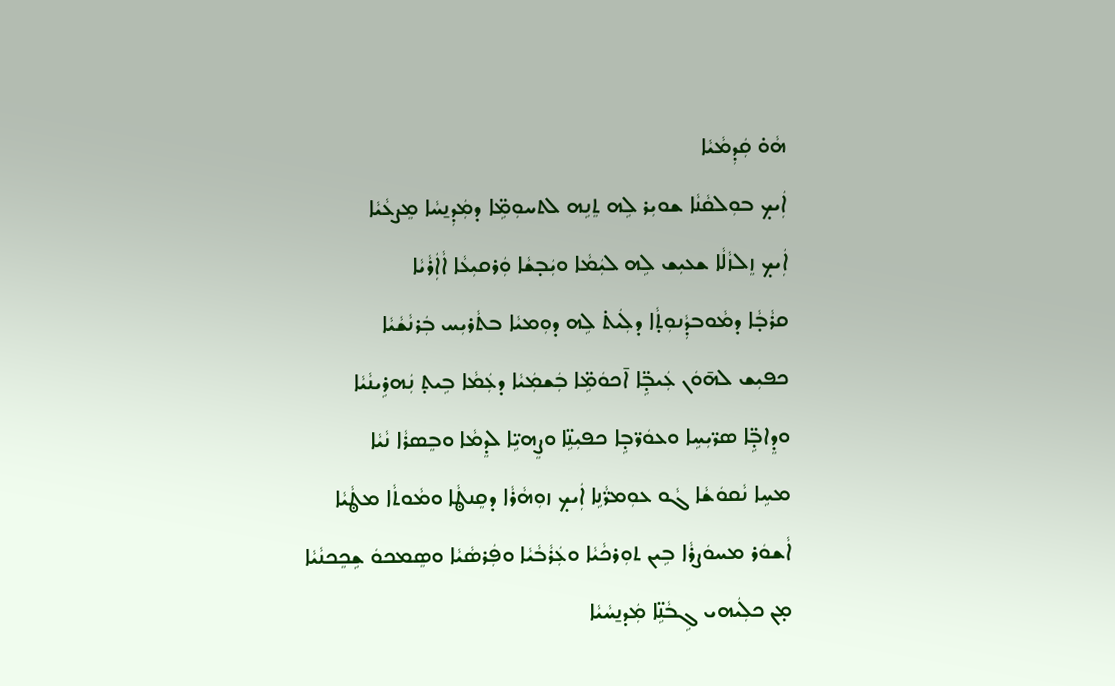ܗܵܘ̇ ܩܲܕܼܡܵܝܵܐ
ܐܲܝܟ̣ ܒܘܼܠܩܵܢܵܐ ܫܘܝܼܪ ܠܹܗ ܬܸܢܹܗ ܠܬܚܘܼܡܹ̈ܐ ܕܡܲܕܼܢ̱ܚܵܐ ܡܸܨܥܵܝܵܐ
ܐܲܝܟ̣ ܙܸܠܙܵܠܵܐ ܫܥܝܼܫ ܠܹܗ ܠܝܲܡܵܐ ܘܝܲܒ̣ܫܵܐ ܘܲܪܩܝܼܥܵܐ ܐܵܐܲܪܵܝܵܐ
ܩܪܵܒ̣ܵܐ ܕܡܵܘܒܕܼܵܢܘܼܬ̣ܵܐ ܕܠܲܝܬ̇ ܠܹܗ ܕܘܼܡܝܵܐ ܒܬܵܪܝܼܚ ܒܲܪܢܵܫܵܝܵܐ
ܟܦܝܼܫ ܠܗ̄ܘܿܢ ܥܲܝܒ̣ܹ̈ܐ ܐ̄ܟܘܿܡܹ̈ܐ ܒܲܫܡܲܝܵܐ ܕܥܲܡܵܐ ܒܹܝܬ̣ ܢܲܗܪܹܝܢܵܝܵܐ
ܘܕܸܐܒ̣ܹ̈ܐ ܣܖ̈ܝܼܚܹܐ ܘܥܘܿܖ̈ܒ̣ܹܐ ܟܦܝܼܢܹ̈ܐ ܘܨܸܗܝܹ̈ܐ ܠܕܸܡܵܐ ܘܒܸܣܪܵܐ ܢܵܝܵܐ
ܡܚܹܐ ܢܵܩܘܿܫܵܐ ܓܵܘ ܥܘܼܡܖ̈ܵܢܹܐ ܐܲܝܟ̣ ܙܘܼܗܵܪܵܐ ܕܩܸܢܜܵܐ ܘܡܵܘܬܵܐ ܡܜܵܝܵܐ
ܐܵܫܘܿܪ ܡܚܘܿܨܪܵܐ ܒܹܝܢ ܬܘܼܪܟܵܝܵܐ ܘܥܲܪܵܒܵܝܵܐ ܘܦܲܪܣܵܝܵܐ ܘܣܸܡܟܘܿ ܫܹܟܸܟܢܵܝܵܐ
ܡ̣ܢ ܟܠܲܝܗܝ ܓܹܒܵܢܹ̈ܐ ܡܲܕܢ̱ܚܵܝܵܐ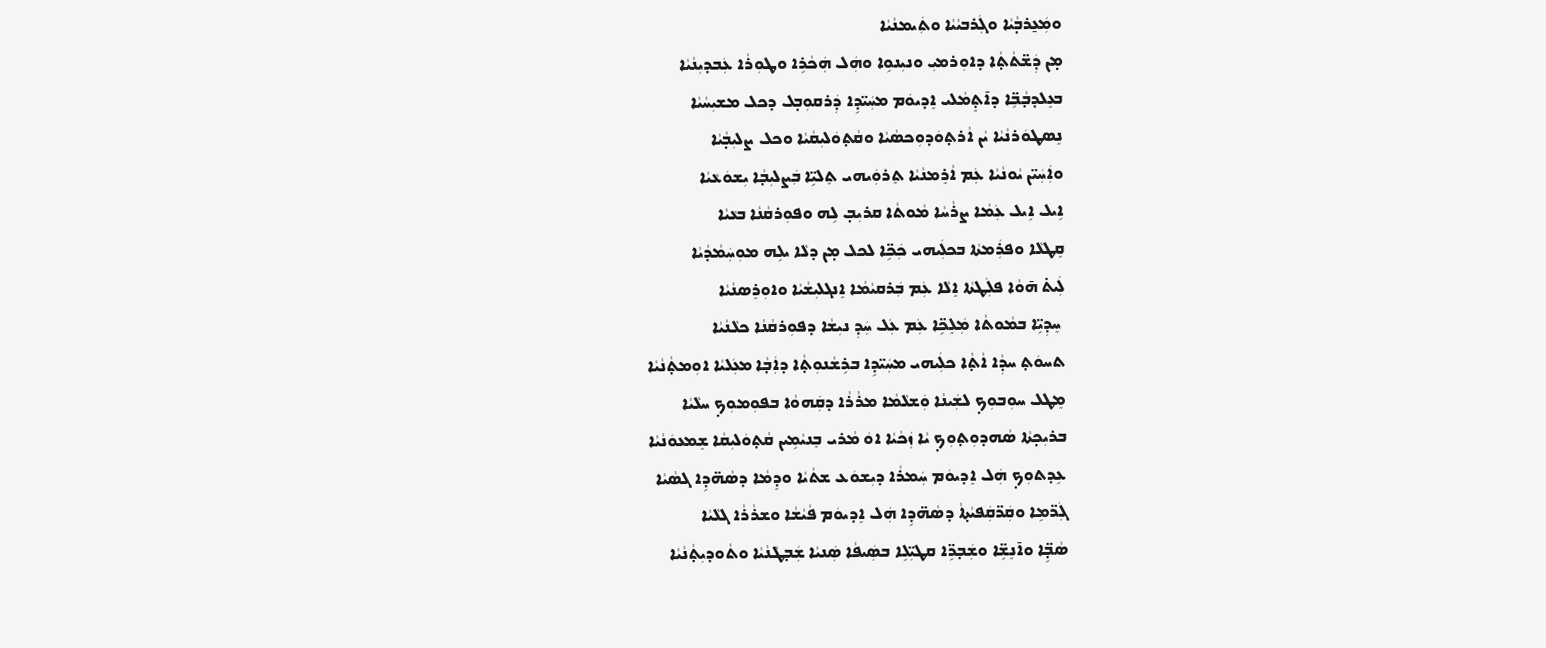ܘܡܲܥ̱ܪܒ̣ܵܝܵܐ ܘܓܲܪܒܝܵܝܵܐ ܘܬܲܝܡܢܵܝܵܐ
ܡ̣ܢ ܕܲܫ̈ܬܵܬ̣ܵܐ ܕܐܘܼܪܡܝܼ ܘܢܝܼܢܘܹܐ ܘܗܲܠ ܗܲܟܵܪܹܐ ܘܛܘܼܪܵܐ ܥܲܒܕܝܼܢܵܝܵܐ
ܒܥܸܠܕܒ̣ܵܒܹ̈ܐ ܕܐ̄ܬ̣ܸܡܵܠܝ ܐܸܕܝܘܿܡ ܡܚܲܝ̈ܕܹܐ ܕܲܪܩܘܼܒ̣ܠ ܕܟܠ ܡܫܝܼܚܵܝܵܐ
ܢܸܣܛܘܿܪܢܵܝܵܐ ܝܵܢ ܐܵܪܬ̣ܘܿܕܘܼܟܣܵܝܵܐ ܘܩܵܬ̣ܘܿܠܝܼܩܵܝܵܐ ܘܟܠ ܨܠܝܼܒ̣ܵܝܵܐ
ܘܐܲܚܲܝ̈ܢ ܝܵܘܢܵܝܵܐ ܥܲܡ ܐܵܪܸܡܢܵܝܵܐ ܬܸܪܘܲܝܗܝ ܬܸܠܝܹ̈ܐ ܒܲܨܠܝܼܒ̣ܵܐ ܝܼܫܘܿܥܵܝܵܐ
ܐܹܝܠ ܐܹܝܠ ܥܲܡܵܐ ܨܪܵܚܵܐ ܡܵܘܬܵܐ ܩܪܝܼܒ̣ ܠܹܗ ܘܦܘܼܪܩܵܢܵܐ ܒܥܵܝܵܐ
ܩܸܛܠܵܐ ܘܦܪܲܡܬܵܐ ܒܟܠܲܝܗܝ ܟܲܟܹ̈ܐ ܠܟܠ ܡ̣ܢ ܕܠܵܐ ܝܠܹܗ ܡܘܼܚܲܡܵܕܵܝܵܐ
ܠܲܝܬ̇ ܗ̄ܘܵܐ ܦܠܲܛܬܵܐ ܐܸܠܵܐ ܥܲܡ ܒܲܪܩܝܵܡܵܐ ܐܸܢܓܠܝܼܫܵܝܵܐ ܘܐܘܼܪܸܣܢܵܝܵܐ
 ܚܸܕܼܝܹ̈ܐ ܒܡܵܘܬܵܐ ܡܲܠܸܟܹ̈ܐ ܥܲܡ ܥܲܠ ܚܲܕܼ ܢܝܼܫܵܐ ܕܦܘܼܪܩܵܢܵܐ ܟܠܵܢܵܝܵܐ
ܬܚܘܿܬ̣ ܚܕܼܵܐ ܐܵܬ̣ܵܐ ܟܠܲܝܗܝ ܡܚܲܝ̈ܕܹܐ ܒܪܹܫܵܢܘܼܬ̣ܵܐ ܕܐܲܒ̣ܵܐ ܡܥܲܠܝܵܐ ܐܘܼܡܬ̣ܵܢܵܝܵܐ
ܡܸܛܠ ܚܘܼܒܘܼܟ̣ ܠܫܲܝܢܵܐ ܘܲܫܠܵܡܵܐ ܡܪܵܪܵܐ ܕܩܲܗܘܵܐ ܒܦܘܼܡܘܼܟ̣ ܚܠܵܝܵܐ
ܒܪܝܼܟ̣ܬܵܐ ܣܵܗܕܘܼܬ̣ܘܼܟ̣ ܝܵܐ ܙܲܟܵܝܵܐ ܐܘܿ ܡܵܪܝ ܒܸܢܝܵܡܹܝܢ ܩܵܬ̣ܘܿܠܝܼܩܵܐ ܫܸܡܥܘܿܢܵܝܵܐ
ܥܹܕܬܘܼܟ̣ ܗܲܠ ܐܸܕܝܘܿܡ ܚܲܡܪܵܐ ܕܝܼܫܘܿܥ ܫܬܵܝܵܐ ܘܕܸܡܵܐ ܕܣܵܗ̈ܕܹܐ ܓܣܵܝܵܐ
ܓܲܖ̈ܡܹܐ ܘܩܲܖ̈ܩܲܦܝܵܬ̣ܐܵ ܕܣܵܗ̈ܕܹܐ ܗܲܠ ܐܸܕܝܘܿܡ ܦܵܝܵܫܵܐ ܘܫܪܵܪܵܐ ܓܠܵܝܵܐ
ܣܵܒ̣ܹ̈ܐ ܘܐ̄ܢܸܫܹ̈ܐ ܘܫܲܒ̣ܖܹ̈ܐ ܩܛܝܼ̈ܠܹܐ ܒܣܲܝܦܵܐ ܣܲܢܝܵܐ ܫܲܒ̣ܛܵܢܵܝܵܐ ܘܬܵܘܕܝܼܬ̣ܵܢܵܝܵܐ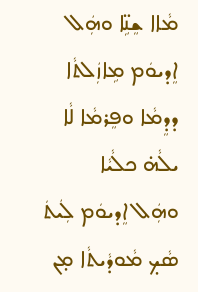ܡܵܐܐ ܫܸܢܹ̈ܐ ܘܗܲܠ ܐܸܕܝܘܿܡ ܡܹܐܙܲܠܬܵܐ ܕܕܸܡܵܐ ܘܦܸܪܡܵܐ ܠܵܐ ܝܠܵܗ̇ ܟܠܵܝܵܐ
ܘܗܲܠ ܐܸܕܝܘܿܡ ܠܲܝܬܿ ܣܵܟ̣ ܡܵܘܕܵܝܬܵܐ ܡ̣ܢ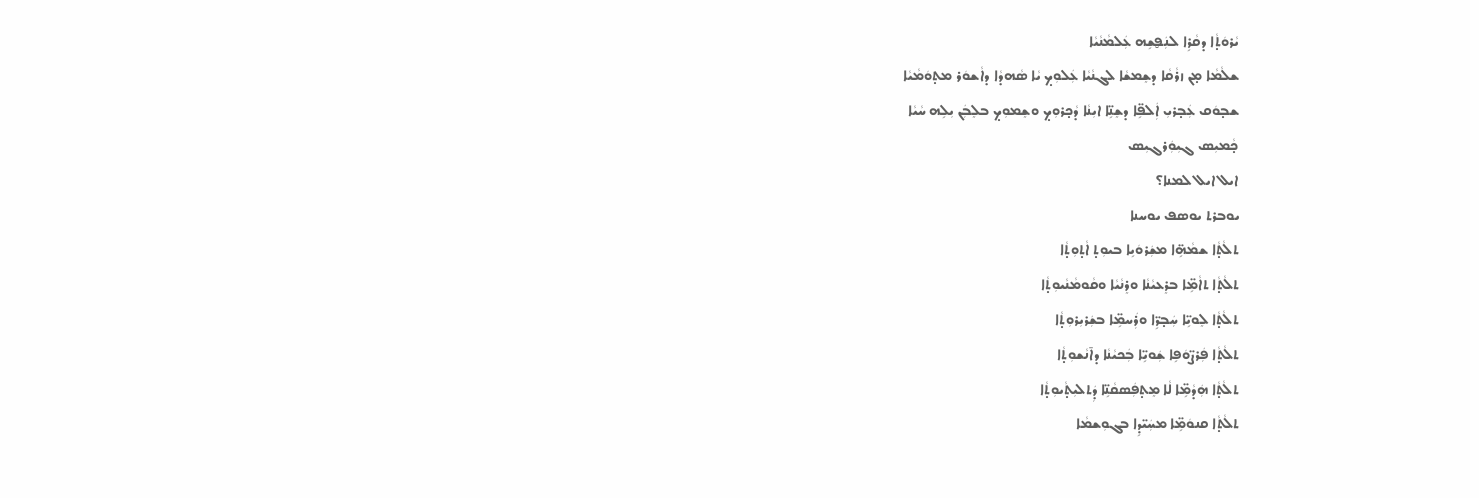ܝܵܪܘܿܬ̣ܵܐ ܕܩܵܪܹܐ ܠܢܲܦ̮ܫܹܗ ܥܲܠܡܵܢܵܝܵܐ
ܫܠܵܡܵܐ ܡ̣ܢ ܙܪܵܩܵܐ ܕܫܸܡܫܵܐ ܠܓܢܵܝܵܐ ܥܲܠܘܼܟ̣ ܝܵܐ ܣܵܗܕܵܐ ܕܐܵܫܘܿܪ ܡܬ̣ܘܿܡܵܝܵܐ
ܫܒ̣ܘܿܩ ܥܲܒ̣ܪܝܼ ܐܲܠܦܹ̈ܐ ܕܫܸܢܹ̈ܐ ܐܝܼܢܵܐ ܕܵܟ̣ܪܘܼܟ̣ ܘܫܸܡܘܼܟ̣ ܒܠܸܒܲܢ ܝܼܠܹܗ ܚܵܝܵܐ
ܟ̣ܵܡܝܼܣ ܓܝܼܘܲܪܓܝܼܣ
ܐܝܠ ܐܝܠ ܠܡܢܐ؟
ܝܘܒܪܬ ܝܘܣܦ ܝܘܚܢܐ
ܬܠܵܬ̣ܵܐ ܫܡܵܗܹ̈ܐ ܡܫܲܪܘܿܝܹܐ ܒܝܘܼܬ̣ ܐܵܬ̣ܘܼܬ̣ܵܐ
ܬܠܵܬ̣ܵܐ ܬܐܵܡܹ̈ܐ ܒܪܸܥܝܵܢܵܐ ܘܪܸܢܵܝܵܐ ܘܩܵܘܡܵܢܵܝܘܼܬ̣ܵܐ
ܬܠܵܬ̣ܵܐ ܠܸܘܝܹ̈ܐ ܚܲܒ̣ܖܹ̈ܐ ܘܪܲܚܡܹ̈ܐ ܒܫܲܪܝܼܪܘܼܬ̣ܵܐ
ܬܠܵܬ̣ܵܐ ܦܲܪܨ̈ܘܿܦܹܐ ܫܲܘܝܹ̈ܐ ܒܲܟܝܵܢܵܐ ܕܐ̄ܢܵܫܘܼܬ̣ܵܐ
ܬܠܵܬ̣ܵܐ ܗܲܕܵܡܹ̈ܐ ܠܵܐ ܡܸܬ̣ܦܲܣܩܵܢܹ̈ܐ ܕܲܬܠܝܼܬ̣ܵܝܘܼܬ̣ܵܐ
ܬܠܵܬ̣ܵܐ ܩܢܘܿܡܹ̈ܐ ܡܚܲܝ̈ܕܹܐ ܒܓܘܼܫܡܵܐ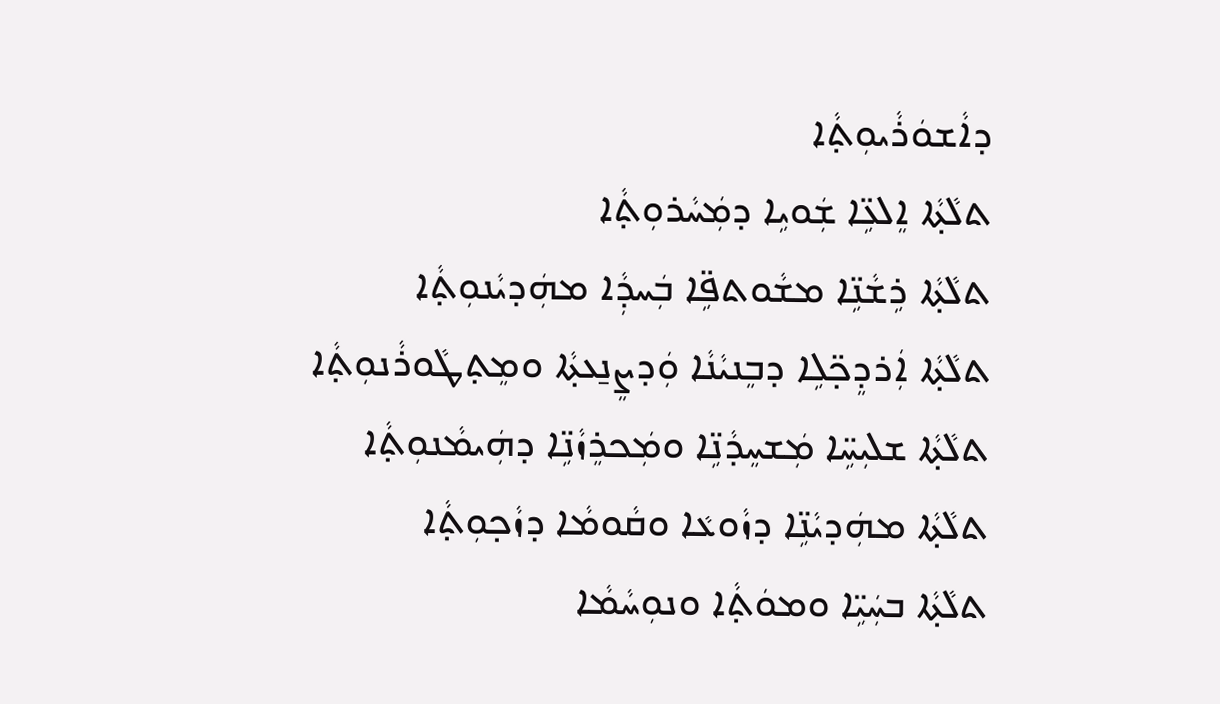ܕܐܵܫܘܿܪܵܝܘܼܬ̣ܵܐ
ܬܠܵܬ̣ܵܐ ܐܸܠܥܹ̈ܐ ܫܲܘܝܹܐ ܕܡܲܚܵܪܘܼܬ̣ܵܐ
ܬܠܵܬ̣ܵܐ ܪܹܫܵܢܹ̈ܐ ܡܫܵܘܬܦܹ̈ܐ ܒܲܚܕܼܵܐ ܡܗܲܕܝܵܢܘܼܬ̣ܵܐ
ܬܠܵܬ̣ܵܐ ܐܲܪܕܸܟ̣̈ܠܹܐ ܕܒܸܢܝܵܢܵܐ ܘܲܕܨܸܢ̱ܥܬ̣ܵܐ ܘܡܸܬ̣ܛܵܘܪܵܢܘܼܬ̣ܵܐ
ܬܠܵܬ̣ܵܐ ܫܠܝܼܚܹ̈ܐ ܡܲܫܚܸܕܵܢܹ̈ܐ ܘܡܲܟܪܸܙܵܢܹ̈ܐ ܕܗܲܝܡܵܢܘܼܬ̣ܵܐ
ܬܠܵܬ̣ܵܐ ܡܗܲܕܝܵܢܹ̈ܐ ܕܙܵܘܥܵܐ ܘܩܵܘܡܵܐ ܕܙܵܟ̣ܘܼܬ̣ܵܐ
ܬܠܵܬ̣ܵܐ ܒܚܲܝܹ̈ܐ ܘܡܘܿܬ̣ܵܐ ܘܢܘܼܚܵܡܵܐ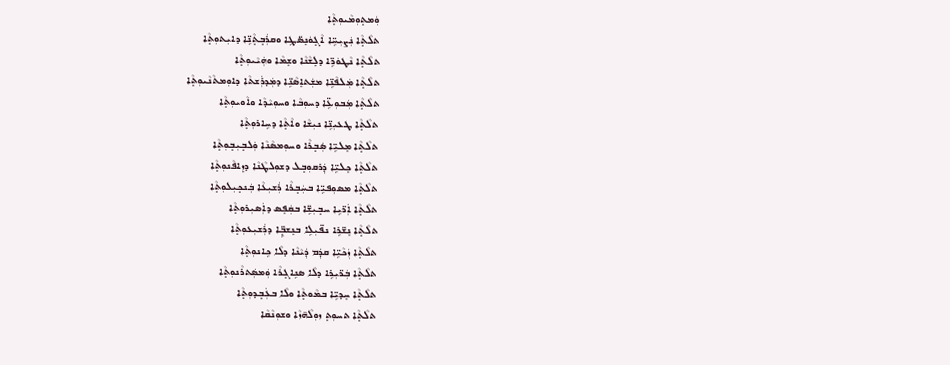ܘܲܡܬ̣ܘܼܡܵܝܘܼܬ̣ܵܐ
ܬܠܵܬ̣ܵܐ ܢܲܨܝܼܚܹ̈ܐ ܐܵܓ̣ܘܿܢܸܣ̈ܛܹܐ ܘܩܪܲܒ̣ܬ̣ܵܢܹ̈ܐ ܕܐܝܼܬܘܼܬ̣ܵܐ
ܬܠܵܬ̣ܵܐ ܢܵܛܘܿܖܹ̈ܐ ܕܠܸܫܵܢܵܐ ܘܫܸܡܵܐ ܘܗܲܝܵܝܘܼܬ̣ܵܐ
ܬܠܵܬ̣ܵܐ ܡܲܠܦܵܢܹ̈ܐ ܡܫܲܬܐܸܣܵܢܹ̈ܐ ܕܡܲܕܪܲܫܬܵܐ ܕܐܘܼܡܬܵܢܵܝܘܼܬ̣ܵܐ
ܬܠܵܬ̣ܵܐ ܡܲܒܘܼܥܹ̈ܐ ܕܚܘܼܒܵܐ ܘܚܘܼܝܵܕܵܐ ܘܐܵܘܝܘܼܬ̣ܵܐ
ܬܠܵܬ̣ܵܐ ܛܥܝܼܢܹ̈ܐ ܢܝܼܫܵܐ ܘܐܵܬ̣ܵܐ ܕܚܹܐܪܘܼܬ̣ܵܐ
ܬܠܵܬ̣ܵܐ ܡܸܠܝܹ̈ܐ ܣܲܒ̣ܪܵܐ ܘܚܘܼܡܣܵܢܵܐ ܘܲܠܒ̣ܝܼܒ̣ܘܼܬ̣ܵܐ
ܬܠܵܬ̣ܵܐ ܟܸܠܝܹ̈ܐ ܕܲܪܩܘܼܒ̣ܠ ܕܫܘܼܠܛܵܢܵܐ ܕܙܸܐܦܵܢܘܼܬ̣ܵܐ
ܬܠܵܬ̣ܵܐ ܡܣܘܼܦܝܹ̈ܐ ܒܚܲܒ̣ܪܵܐ ܪܲܫܝܼܥܵܐ ܒܲܢܟ̣ܝܼܠܘܼܬ̣ܵܐ
ܬܠܵܬ̣ܵܐ ܐܲܖ̈ܝܹܐ ܚܒ̣ܝܼܫܹ̈ܐ ܒܩܲܦܸܣ ܕܐܲܣܝܼܪܘܼܬ̣ܵܐ
ܬܠܵܬ̣ܵܐ ܢܸܫ̈ܪܹܐ ܢܦ̈ܝܼܠܹܐ ܒܢܸܫܒ̣ܹ̈ܐ ܕܪܲܫܝܼܥܘܼܬ̣ܵܐ
ܬܠܵܬ̣ܵܐ ܙܲܟܵܝܹ̈ܐ ܩܕܲܡ ܕܲܝܵܢܵܐ ܕܠܵܐ ܟܹܐܢܘܼܬ̣ܵܐ
ܬܠܵܬ̣ܵܐ ܒܲܖ̈ܝܼܪܹܐ ܕܠܵܐ ܣܢܹܐܓ̣ܪܵܐ ܘܲܡܣܲܬܪܵܢܘܼܬ̣ܵܐ
ܬܠܵܬ̣ܵܐ ܚܸܕܝܹ̈ܐ ܒܡܵܘܬ̣ܵܐ ܘܠܵܐ ܒܥܲܒ̣ܕܘܼܬ̣ܵܐ
ܬܠܵܬ̣ܵܐ ܬܚܘܼܬ̣ ܙܘܼܠܵܗ̄ܙܵܐ ܘܫܘܼܢܵܩܵܐ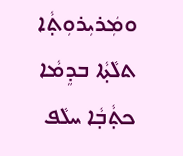ܘܡܲܪܝܼܪܘܼܬ̣ܵܐ
ܬܠܵܬ̣ܵܐ ܒܕܸܡܵܐ ܟܬ̣ܵܒ̣ܵܐ ܚܠܵܦ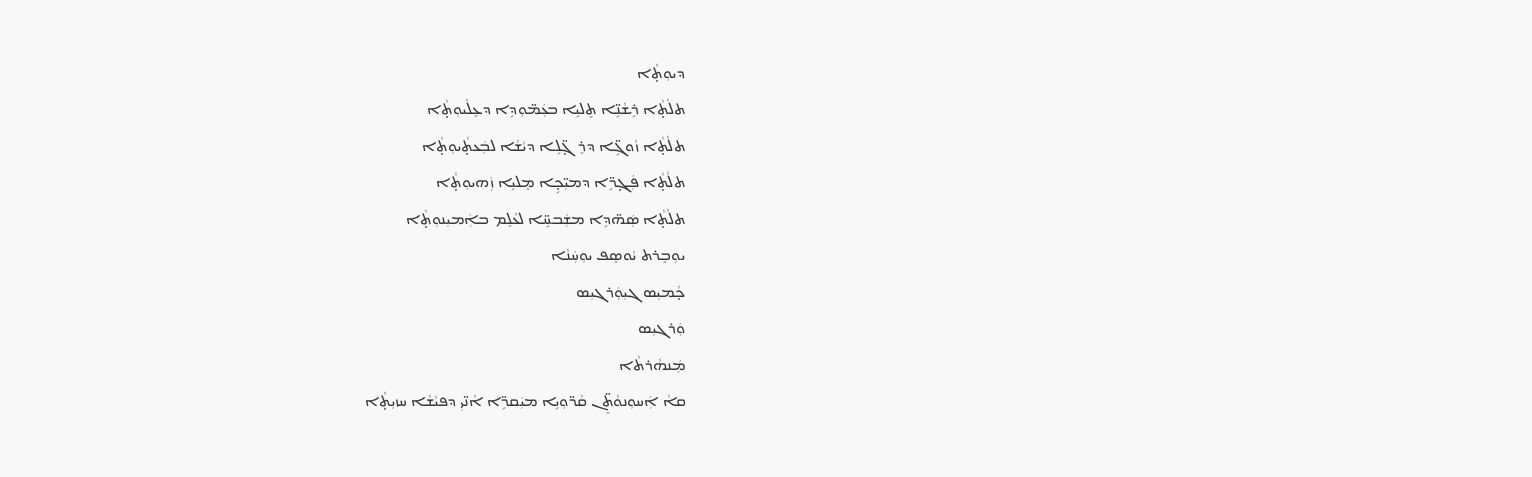ܕܝܘܼܬ̣ܵܐ
ܬܠܵܬ̣ܵܐ ܪܹܫܵܢܹ̈ܐ ܬܸܠܝܹܐ ܒܥܲܡ̈ܘܼܕܹܐ ܕܥܸܠܵܝܘܼܬ̣ܵܐ
ܬܠܵܬ̣ܵܐ ܙܵܘܓܹ̈ܐ ܕܪܸܓ̣̈ܠܹܐ ܕܝܵܫܵܐ ܠܒܲܥܬ̣ܵܝܘܼܬ̣ܵܐ
ܬܠܵܬ̣ܵܐ ܦܲܓ̣ܖܹ̈ܐ ܕܡܝܼ̈ܟ̣ܹܐ ܡܸܠܝܹܐ ܙܲܗܝܘܼܬ̣ܵܐ
ܬܠܵܬ̣ܵܐ ܣܲܗ̈ܕܹܐ ܡܫܲܒܚܹ̈ܐ ܠܥܵܠܸܡ ܒܐܲܡܝܼܢܘܼܬ̣ܵܐ
ܝܘܼܒܸܪܬ ܝܵܘܣܸܦ ܝܘܼܚܲܢܵܐ
ܟ̣ܵܡܝܼܣ ܓܝܼܘܲܪܓܝܼܣ
ܘܲܪܓܝܼܣ
ܡܲܢܗܵܪܬܵܐ
ܩܐܵ ܐܲܚܘܼܢܘܵܬܸ̈ܢ ܩܵܖ̈ܘܼܝܹܐ ܡܝܲܩܖܹ̈ܐ ܐܵܢ̈ܝܼ ܕܦܝܵܫܵܐ ܚܙܝܼܬ̣ܵܐ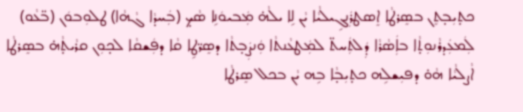ܟܬ̣ܝܼܒ̣ܬܸܢ ܒܣܸܪܛܵܐ ܐܸܣܛܪܲܢܓܹܝܠܵܝܵܐ ܝܵܢ ܠܹܐ ܝܠܵܗ̇ ܡܲܒܝܘܿܢܹܐ ܣܵܟ̣ (ܒܲܚܕܵܐ ܓܵܗܵܐ) ܛܠܘܼܒܘܿܢ (ܒ̈ܥܵܘ) ܠܲܡܥܲܕܪܵܢܘܼܬ̣ܵܐ ܒܐܲܣܵܪܵܐ ܕܲܠܬܲܚܬ̈ ܠܡܲܛܥܵܢܬܵܐ ܘܲܢܨܲܒ̣ܬܵܐ ܕܣܸܖ̈ܛܹܐ ܩܵܐ ܕܦܲܫܩܵܐ ܠܟ̣ܘܼܢ ܩܪܵܝܬ̣ܵܗ̇ ܒܣܸܪܛܵܐ ܐܵܨܠܵܝܵܐ ܗܵܘ̇ ܕܦܝܼܫܠܹܗ ܟܬ̣ܝܼܒ̣ܵܐ ܒܹܗ ܝܵܢ ܒܟܠ ܣܸܪܛܵܐ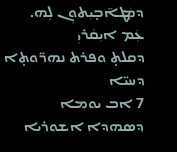ܕܡܲܛܐ̄ܒ̣ܝܼܬܘܼܢ ܠܹܗ.
ܥܲܡ ܐܝܼܩܵܪܝܼ
ܕܩܠܬ̣ ܘܦܪܬ ܢܗܖ̈ܘܬ̣ܐ ܕܚܝ̈ܐ
7 ܐܒ ܝܘܡܐ ܕܣܗܕܐ ܐܫܘܪܝܐ